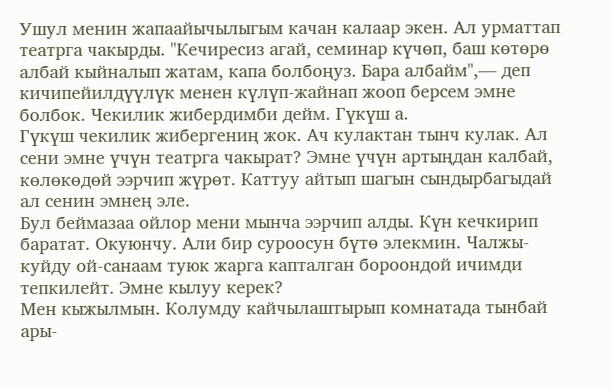Ушул менин жапаайычылыгым качан калаар экен. Ал урматтап театрга чакырды. "Кечиресиз агай, семинар күчөп, баш көтөрө албай кыйналып жатам, капа болбоңуз. Бара албайм",— деп кичипейилдүүлүк менен күлүп-жайнап жооп берсем эмне болбок. Чекилик жибердимби дейм. Гүкүш а.
Гүкүш чекилик жибергениң жок. Ач кулактан тынч кулак. Ал сени эмне үчүн театрга чакырат? Эмне үчүн артыңдан калбай, көлөкөдөй ээрчип жүрөт. Каттуу айтып шагын сындырбагыдай ал сенин эмнең эле.
Бул беймазаа ойлор мени мынча ээрчип алды. Күн кечкирип баратат. Окуюнчу. Али бир суроосун бүтө элекмин. Чалжы-куйду ой-санаам туюк жарга капталган бороондой ичимди тепкилейт. Эмне кылуу керек?
Мен кыжылмын. Колумду кайчылаштырып комнатада тынбай ары-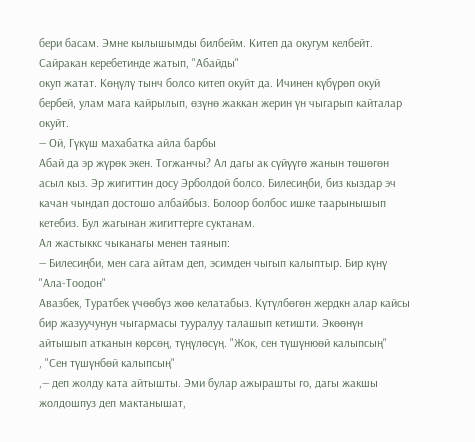бери басам. Эмне кылышымды билбейм. Китеп да окугум келбейт.
Сайракан керебетинде жатып, "Абайды"
окуп жатат. Көңүлү тынч болсо китеп окуйт да. Ичинен күбүрөп окуй бербей, улам мага кайрылып, өзүнө жаккан жерин үн чыгарып кайталар окуйт.
— Ой, Гүкүш махабатка айла барбы
Абай да эр жүрөк экен. Тогжанчы? Ал дагы ак сүйүүгө жанын төшөгөн асыл кыз. Эр жигиттин досу Эрболдой болсо. Билесиңби, биз кыздар эч качан чындап достошо албайбыз. Болоор болбос ишке таарынышып кетебиз. Бул жагынан жигиттерге суктанам.
Ал жастыккс чыканагы менен таянып:
— Билесиңби, мен сага айтам деп, эсимден чыгып калыптыр. Бир күнү "Ала-Тоодон"
Авазбек, Туратбек үчөөбүз жөө келатабыз. Күтүлбөгөн жердкн алар кайсы бир жазуучунун чыгармасы тууралуу талашып кетишти. Экөөнүн айтышып атканын көрсөң, түңүлөсүң. "Жок, сен түшүнюөй калыпсың"
, "Сен түшүнбөй калыпсың"
,— деп жолду ката айтышты. Эми булар ажырашты го, дагы жакшы жолдошпуз деп мактанышат,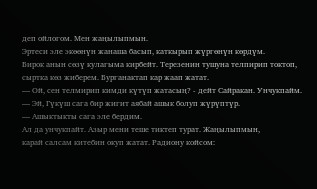деп ойлогом. Мен жаңылыпмын.
Эртеси эле экөөнүн жанаша басып, каткырып жүргөнүн көрдүм.
Бирок анын сөзү кулагыма кирбейт. Терезенин тушуна телпирип токтоп, сыртка көз жиберем. Бурганактап кар жаап жатат.
— Ой, сен телмирип кимди күтүп жатасың? - дейт Сайракан. Унчукпайм.
— Эй, Гүкүш сага бир жигит аябай ашык болуп жүрүптүр.
— Ашыктыкты сага эле бердим.
Ал да унчукпайт. Азыр мени теше тиктеп турат. Жаңылыпмын,
карай салсам китебин окуп жатат. Радиону койсом: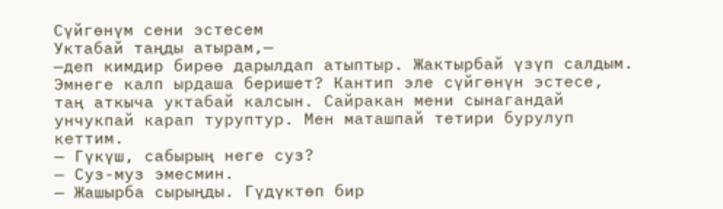Сүйгөнүм сени эстесем
Уктабай таңды атырам,—
—деп кимдир бирөө дарылдап атыптыр. Жактырбай үзүп салдым. Эмнеге калп ырдаша беришет? Кантип эле сүйгөнүн эстесе, таң аткыча уктабай калсын. Сайракан мени сынагандай унчукпай карап туруптур. Мен маташпай тетири бурулуп кеттим.
— Гүкүш, сабырың неге суз?
— Суз-муз эмесмин.
— Жашырба сырыңды. Гүдүктөп бир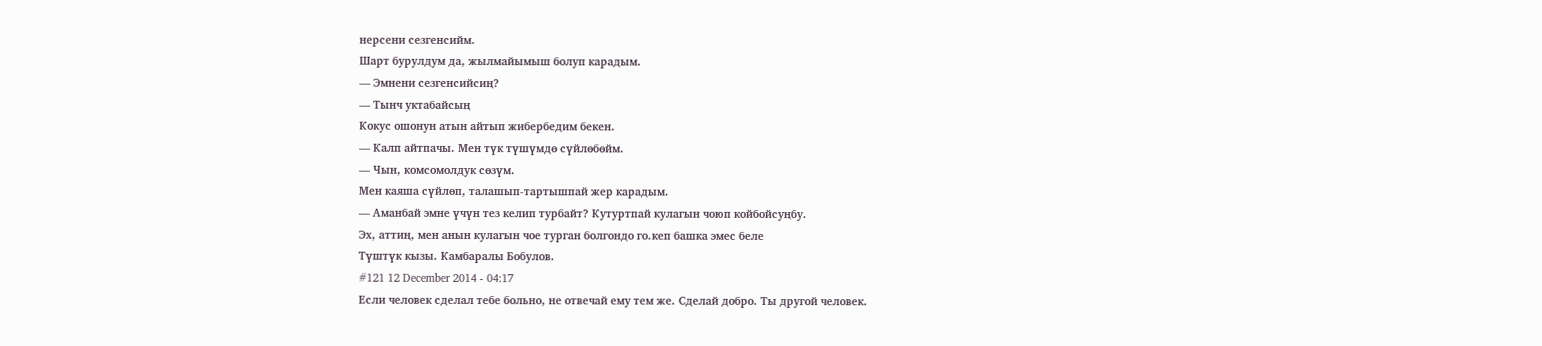нерсени сезгенсийм.
Шарт бурулдум да, жылмайымыш болуп карадым.
— Эмнени сезгенсийсиң?
— Тынч уктабайсың
Кокус ошонун атын айтып жибербедим бекен.
— Калп айтпачы. Мен түк түшүмдө сүйлөбөйм.
— Чын, комсомолдук сөзүм.
Мен каяша сүйлөп, талашып-тартышпай жер карадым.
— Аманбай эмне үчүн тез келип турбайт? Кутуртпай кулагын чоюп койбойсуңбу.
Эх, аттиң, мен анын кулагын чое турган болгондо го.кеп башка эмес беле
Түштүк кызы. Камбаралы Бобулов.
#121 12 December 2014 - 04:17
Если человек сделал тебе больно, не отвечай ему тем же. Сделай добро. Ты другой человек.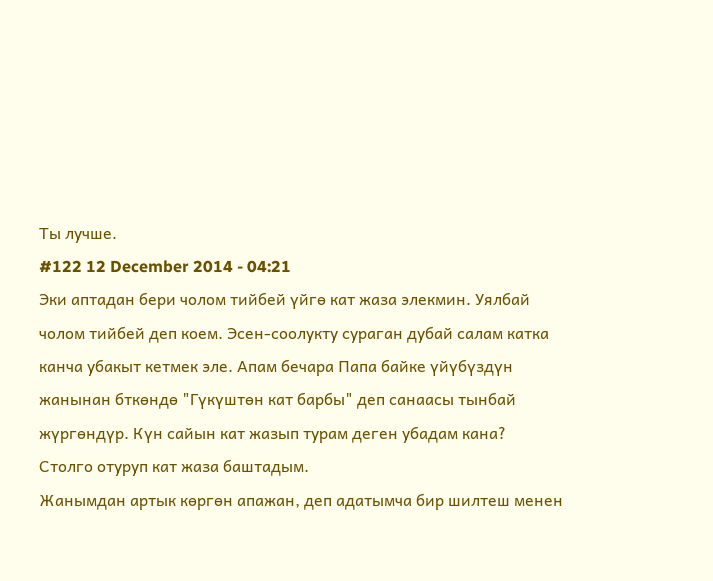Ты лучше.
#122 12 December 2014 - 04:21
Эки аптадан бери чолом тийбей үйгө кат жаза элекмин. Уялбай чолом тийбей деп коем. Эсен-соолукту сураган дубай салам катка канча убакыт кетмек эле. Апам бечара Папа байке үйүбүздүн жанынан бткөндө "Гүкүштөн кат барбы" деп санаасы тынбай жүргөндүр. Күн сайын кат жазып турам деген убадам кана?
Столго отуруп кат жаза баштадым.
Жанымдан артык көргөн апажан, деп адатымча бир шилтеш менен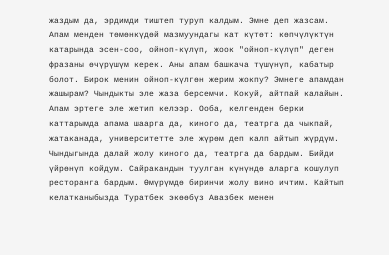жаздым да, эрдимди тиштеп туруп калдым. Эмне деп жазсам.
Апам менден төмөнкүдөй мазмуундагы кат күтөт: көпчүлүктүн катарында эсен-соо, ойноп-күлүп, жоок "ойноп-күлүп" деген фразаны өчүрүшүм керек. Аны апам башкача түшүнүп, кабатыр болот. Бирок менин ойноп-күлгөн жерим жокпу? Эмнеге апамдан жашырам? Чындыкты эле жаза берсемчи. Кокуй, айтпай калайын. Апам эртеге эле жетип келээр. Ооба, келгенден берки каттарымда апама шаарга да, киного да, театрга да чыкпай, жатаканада, университетте эле жүрөм деп калп айтып жүрдүм. Чындыгында далай жолу киного да, театрга да бардым. Бийди үйрөнүп койдум. Сайракандын туулган күнүндө аларга кошулуп ресторанга бардым. Өмүрүмдө биринчи жолу вино ичтим. Кайтып келатканыбызда Туратбек экөөбүз Авазбек менен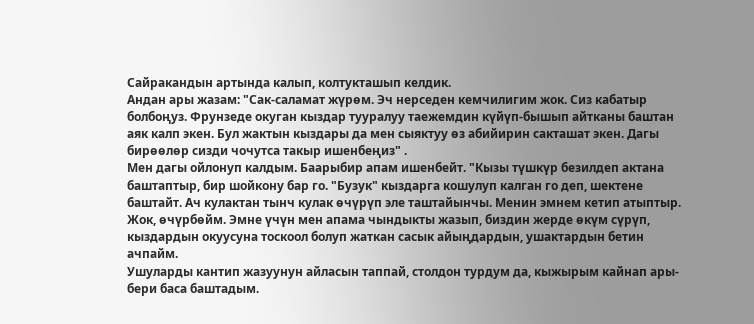Сайракандын артында калып, колтукташып келдик.
Андан ары жазам: "Сак-саламат жүрөм. Эч нерседен кемчилигим жок. Сиз кабатыр болбоңуз. Фрунзеде окуган кыздар тууралуу таежемдин күйүп-бышып айтканы баштан аяк калп экен. Бул жактын кыздары да мен сыяктуу өз абийирин сакташат экен. Дагы бирөөлөр сизди чочутса такыр ишенбеңиз" .
Мен дагы ойлонуп калдым. Баарыбир апам ишенбейт. "Кызы түшкүр безилдеп актана баштаптыр, бир шойкону бар го. "Бузук" кыздарга кошулуп калган го деп, шектене баштайт. Ач кулактан тынч кулак өчүрүп эле таштайынчы. Менин эмнем кетип атыптыр. Жок, өчүрбөйм. Эмне үчүн мен апама чындыкты жазып, биздин жерде өкүм сүрүп, кыздардын окуусуна тоскоол болуп жаткан сасык айыңдардын, ушактардын бетин ачпайм.
Ушуларды кантип жазуунун айласын таппай, столдон турдум да, кыжырым кайнап ары-бери баса баштадым.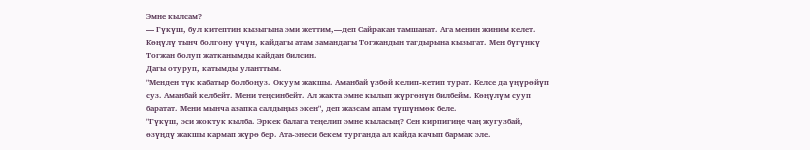Эмне кылсам?
— Гүкүш, бул китептин кызыгына эми жеттим,—деп Сайракан тамшанат. Ага менин жиним келет. Көңүлү тынч болгону үчүн, кайдагы атам замандагы Тогжандын тагдырына кызыгат. Мен бүгүнкү Тогжан болуп жатканымды кайдан билсин.
Дагы отуруп, катымды уланттым.
"Менден түк кабатыр болбоңуз. Окуум жакшы. Аманбай үзбөй келип-кетип турат. Келсе да үңүрөйүп суз. Аманбай келбейт. Мени теңсинбейт. Ал жакта эмне кылып жүргөнүн билбейм. Көңүлүм сууп баратат. Мени мынча азапка салдыңыз экен", деп жазсам апам түшүнмөк беле.
"Гүкүш, эси жоктук кылба. Эркек балага теңелип эмне кыласың? Сен кирпигиңе чаң жугузбай, өзүңдү жакшы кармап жүрө бер. Ата-энеси бекем турганда ал кайда качып бармак эле.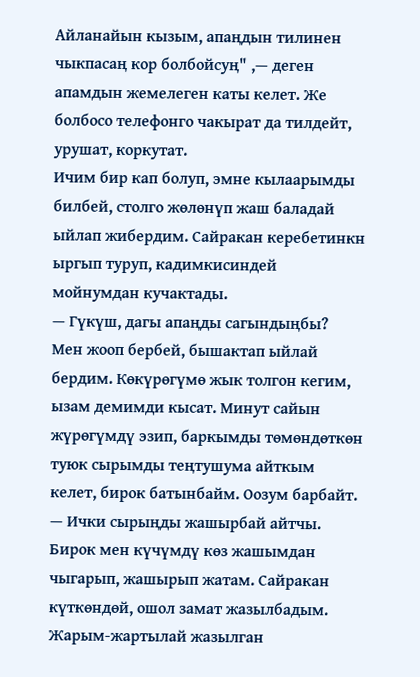Айланайын кызым, апаңдын тилинен чыкпасаң кор болбойсуң" ,— деген апамдын жемелеген каты келет. Же болбосо телефонго чакырат да тилдейт, урушат, коркутат.
Ичим бир кап болуп, эмне кылаарымды билбей, столго жөлөнүп жаш баладай ыйлап жибердим. Сайракан керебетинкн ыргып туруп, кадимкисиндей мойнумдан кучактады.
— Гүкүш, дагы апаңды сагындыңбы?
Мен жооп бербей, бышактап ыйлай бердим. Көкүрөгүмө жык толгон кегим, ызам демимди кысат. Минут сайын жүрөгүмдү эзип, баркымды төмөндөткөн туюк сырымды теңтушума айткым келет, бирок батынбайм. Оозум барбайт.
— Ички сырыңды жашырбай айтчы.
Бирок мен күчүмдү көз жашымдан чыгарып, жашырып жатам. Сайракан күткөндөй, ошол замат жазылбадым.
Жарым-жартылай жазылган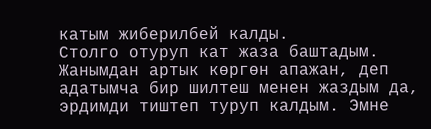катым жиберилбей калды.
Столго отуруп кат жаза баштадым.
Жанымдан артык көргөн апажан, деп адатымча бир шилтеш менен жаздым да, эрдимди тиштеп туруп калдым. Эмне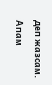деп жазсам.
Апам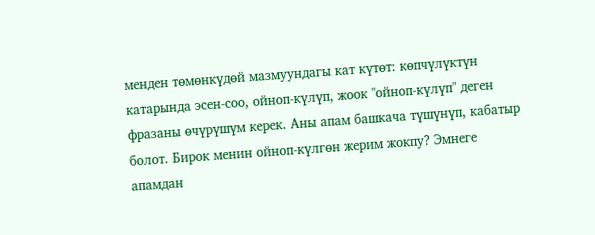менден төмөнкүдөй мазмуундагы кат күтөт: көпчүлүктүн катарында эсен-соо, ойноп-күлүп, жоок "ойноп-күлүп" деген фразаны өчүрүшүм керек. Аны апам башкача түшүнүп, кабатыр болот. Бирок менин ойноп-күлгөн жерим жокпу? Эмнеге апамдан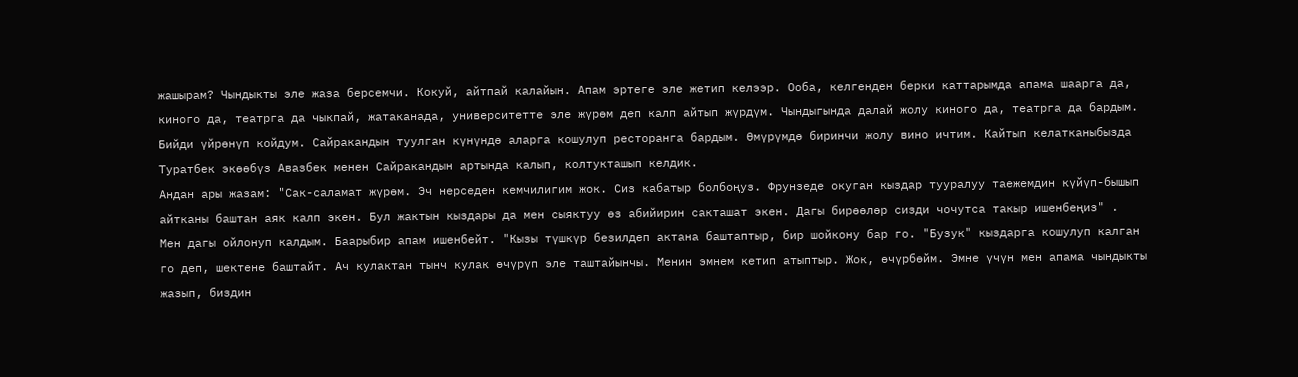жашырам? Чындыкты эле жаза берсемчи. Кокуй, айтпай калайын. Апам эртеге эле жетип келээр. Ооба, келгенден берки каттарымда апама шаарга да, киного да, театрга да чыкпай, жатаканада, университетте эле жүрөм деп калп айтып жүрдүм. Чындыгында далай жолу киного да, театрга да бардым. Бийди үйрөнүп койдум. Сайракандын туулган күнүндө аларга кошулуп ресторанга бардым. Өмүрүмдө биринчи жолу вино ичтим. Кайтып келатканыбызда Туратбек экөөбүз Авазбек менен Сайракандын артында калып, колтукташып келдик.
Андан ары жазам: "Сак-саламат жүрөм. Эч нерседен кемчилигим жок. Сиз кабатыр болбоңуз. Фрунзеде окуган кыздар тууралуу таежемдин күйүп-бышып айтканы баштан аяк калп экен. Бул жактын кыздары да мен сыяктуу өз абийирин сакташат экен. Дагы бирөөлөр сизди чочутса такыр ишенбеңиз" .
Мен дагы ойлонуп калдым. Баарыбир апам ишенбейт. "Кызы түшкүр безилдеп актана баштаптыр, бир шойкону бар го. "Бузук" кыздарга кошулуп калган го деп, шектене баштайт. Ач кулактан тынч кулак өчүрүп эле таштайынчы. Менин эмнем кетип атыптыр. Жок, өчүрбөйм. Эмне үчүн мен апама чындыкты жазып, биздин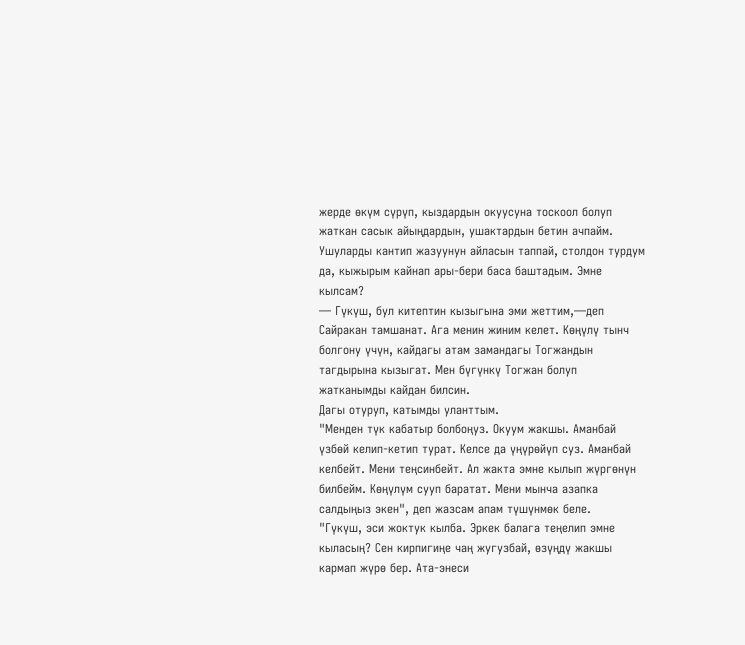жерде өкүм сүрүп, кыздардын окуусуна тоскоол болуп жаткан сасык айыңдардын, ушактардын бетин ачпайм.
Ушуларды кантип жазуунун айласын таппай, столдон турдум да, кыжырым кайнап ары-бери баса баштадым. Эмне кылсам?
— Гүкүш, бул китептин кызыгына эми жеттим,—деп Сайракан тамшанат. Ага менин жиним келет. Көңүлү тынч болгону үчүн, кайдагы атам замандагы Тогжандын тагдырына кызыгат. Мен бүгүнкү Тогжан болуп жатканымды кайдан билсин.
Дагы отуруп, катымды уланттым.
"Менден түк кабатыр болбоңуз. Окуум жакшы. Аманбай үзбөй келип-кетип турат. Келсе да үңүрөйүп суз. Аманбай келбейт. Мени теңсинбейт. Ал жакта эмне кылып жүргөнүн билбейм. Көңүлүм сууп баратат. Мени мынча азапка салдыңыз экен", деп жазсам апам түшүнмөк беле.
"Гүкүш, эси жоктук кылба. Эркек балага теңелип эмне кыласың? Сен кирпигиңе чаң жугузбай, өзүңдү жакшы кармап жүрө бер. Ата-энеси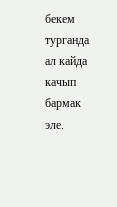бекем турганда ал кайда качып бармак эле.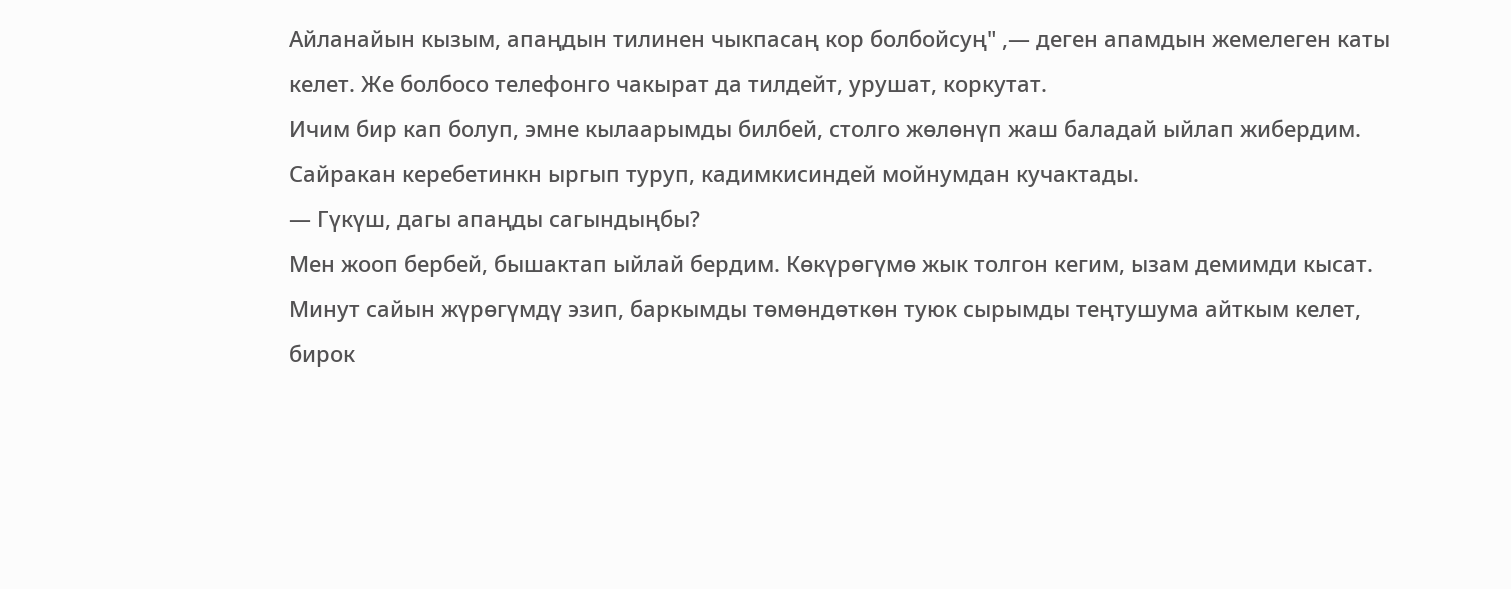Айланайын кызым, апаңдын тилинен чыкпасаң кор болбойсуң" ,— деген апамдын жемелеген каты келет. Же болбосо телефонго чакырат да тилдейт, урушат, коркутат.
Ичим бир кап болуп, эмне кылаарымды билбей, столго жөлөнүп жаш баладай ыйлап жибердим. Сайракан керебетинкн ыргып туруп, кадимкисиндей мойнумдан кучактады.
— Гүкүш, дагы апаңды сагындыңбы?
Мен жооп бербей, бышактап ыйлай бердим. Көкүрөгүмө жык толгон кегим, ызам демимди кысат. Минут сайын жүрөгүмдү эзип, баркымды төмөндөткөн туюк сырымды теңтушума айткым келет, бирок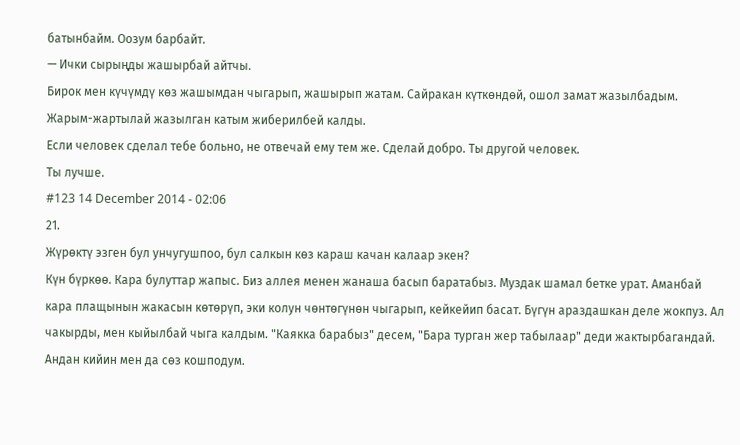батынбайм. Оозум барбайт.
— Ички сырыңды жашырбай айтчы.
Бирок мен күчүмдү көз жашымдан чыгарып, жашырып жатам. Сайракан күткөндөй, ошол замат жазылбадым.
Жарым-жартылай жазылган катым жиберилбей калды.
Если человек сделал тебе больно, не отвечай ему тем же. Сделай добро. Ты другой человек.
Ты лучше.
#123 14 December 2014 - 02:06
21.
Жүрөктү эзген бул унчугушпоо, бул салкын көз караш качан калаар экен?
Күн бүркөө. Кара булуттар жапыс. Биз аллея менен жанаша басып баратабыз. Муздак шамал бетке урат. Аманбай кара плащынын жакасын көтөрүп, эки колун чөнтөгүнөн чыгарып, кейкейип басат. Бүгүн араздашкан деле жокпуз. Ал чакырды, мен кыйылбай чыга калдым. "Каякка барабыз" десем, "Бара турган жер табылаар" деди жактырбагандай. Андан кийин мен да сөз кошподум.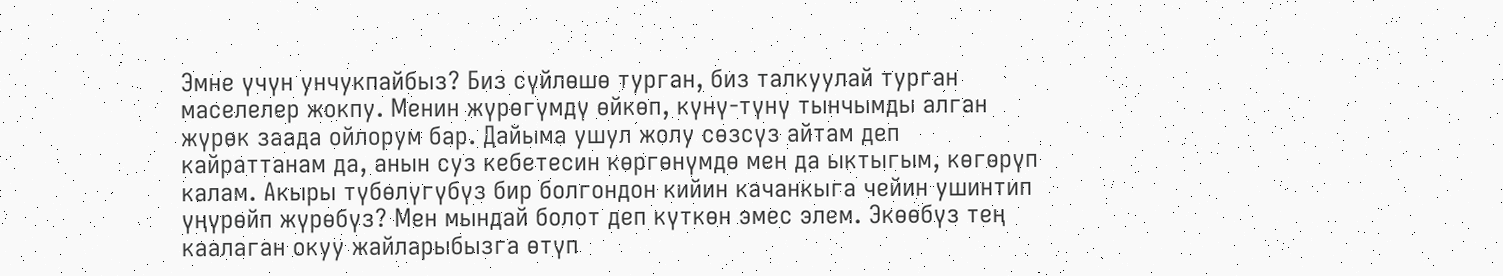Эмне үчүн унчукпайбыз? Биз сүйлөшө турган, биз талкуулай турган маселелер жокпу. Менин жүрөгүмдү өйкөп, күнү-түнү тынчымды алган жүрөк заада ойлорум бар. Дайыма ушул жолу сөзсүз айтам деп кайраттанам да, анын суз кебетесин көргөнүмдө мен да ыктыгым, көгөрүп калам. Акыры түбөлүгүбүз бир болгондон кийин качанкыга чейин ушинтип үңүрөйп жүрөбүз? Мен мындай болот деп күткөн эмес элем. Экөөбүз тең каалаган окуу жайларыбызга өтүп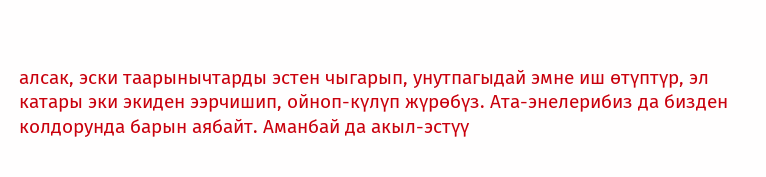алсак, эски таарынычтарды эстен чыгарып, унутпагыдай эмне иш өтүптүр, эл катары эки экиден ээрчишип, ойноп-күлүп жүрөбүз. Ата-энелерибиз да бизден колдорунда барын аябайт. Аманбай да акыл-эстүү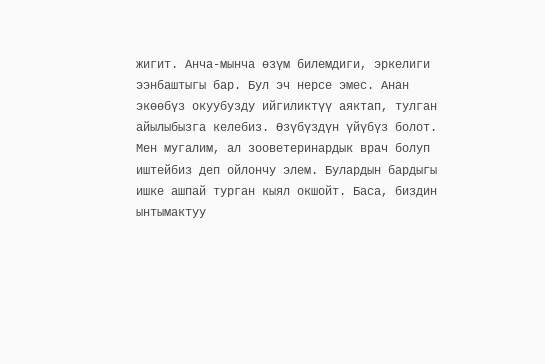жигит. Анча-мынча өзүм билемдиги, эркелиги ээнбаштыгы бар. Бул эч нерсе эмес. Анан экөөбүз окуубузду ийгиликтүү аяктап, тулган айылыбызга келебиз. Өзүбүздүн үйүбүз болот. Мен мугалим, ал зооветеринардык врач болуп иштейбиз деп ойлончу элем. Булардын бардыгы ишке ашпай турган кыял окшойт. Баса, биздин ынтымактуу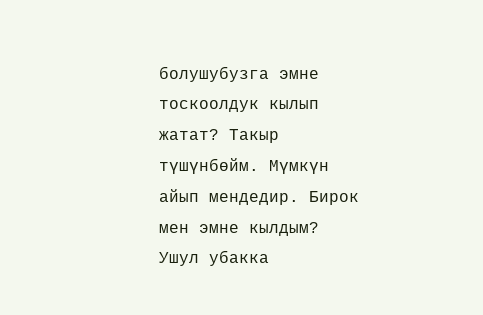болушубузга эмне тоскоолдук кылып жатат? Такыр түшүнбөйм. Мүмкүн айып мендедир. Бирок мен эмне кылдым? Ушул убакка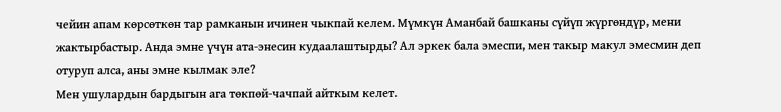чейин апам көрсөткөн тар рамканын ичинен чыкпай келем. Мүмкүн Аманбай башканы сүйүп жүргөндүр, мени жактырбастыр. Анда эмне үчүн ата-энесин кудаалаштырды? Ал эркек бала эмеспи, мен такыр макул эмесмин деп отуруп алса, аны эмне кылмак эле?
Мен ушулардын бардыгын ага төкпөй-чачпай айткым келет.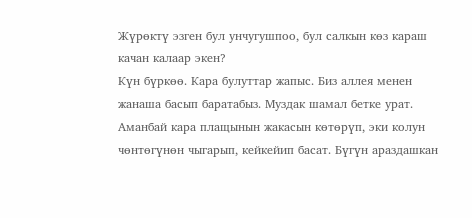Жүрөктү эзген бул унчугушпоо, бул салкын көз караш качан калаар экен?
Күн бүркөө. Кара булуттар жапыс. Биз аллея менен жанаша басып баратабыз. Муздак шамал бетке урат. Аманбай кара плащынын жакасын көтөрүп, эки колун чөнтөгүнөн чыгарып, кейкейип басат. Бүгүн араздашкан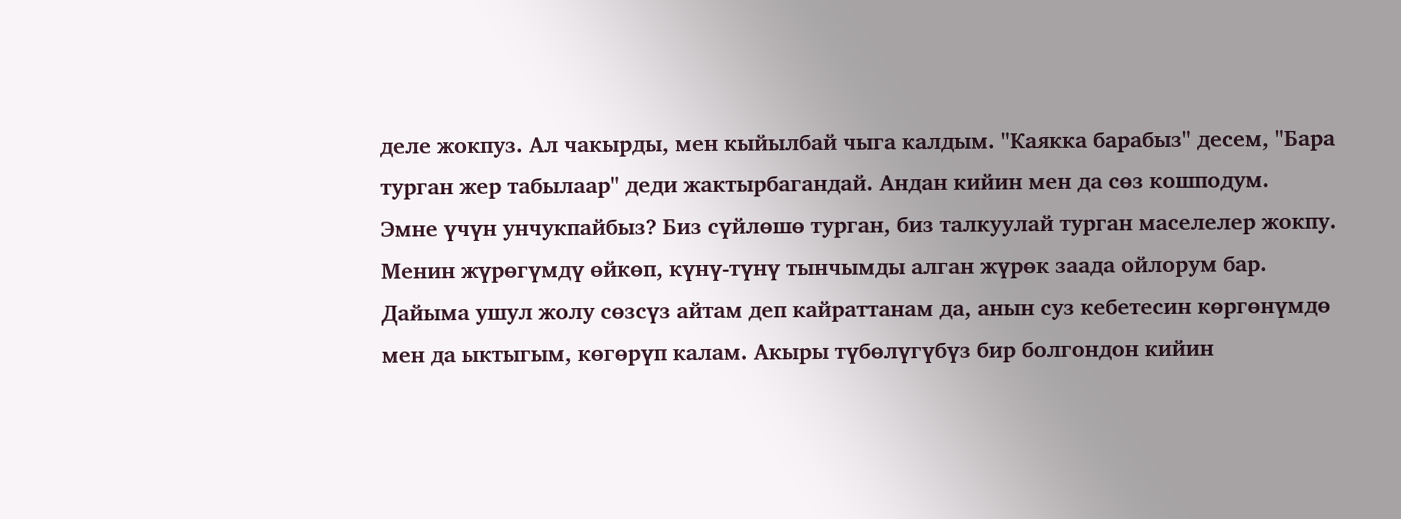деле жокпуз. Ал чакырды, мен кыйылбай чыга калдым. "Каякка барабыз" десем, "Бара турган жер табылаар" деди жактырбагандай. Андан кийин мен да сөз кошподум.
Эмне үчүн унчукпайбыз? Биз сүйлөшө турган, биз талкуулай турган маселелер жокпу. Менин жүрөгүмдү өйкөп, күнү-түнү тынчымды алган жүрөк заада ойлорум бар. Дайыма ушул жолу сөзсүз айтам деп кайраттанам да, анын суз кебетесин көргөнүмдө мен да ыктыгым, көгөрүп калам. Акыры түбөлүгүбүз бир болгондон кийин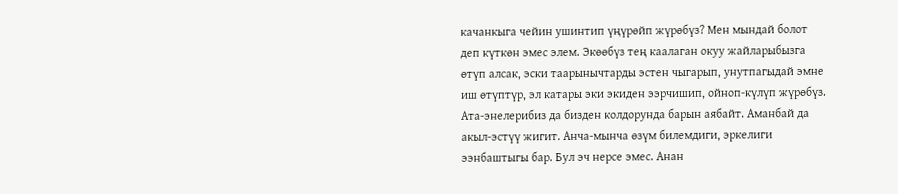качанкыга чейин ушинтип үңүрөйп жүрөбүз? Мен мындай болот деп күткөн эмес элем. Экөөбүз тең каалаган окуу жайларыбызга өтүп алсак, эски таарынычтарды эстен чыгарып, унутпагыдай эмне иш өтүптүр, эл катары эки экиден ээрчишип, ойноп-күлүп жүрөбүз. Ата-энелерибиз да бизден колдорунда барын аябайт. Аманбай да акыл-эстүү жигит. Анча-мынча өзүм билемдиги, эркелиги ээнбаштыгы бар. Бул эч нерсе эмес. Анан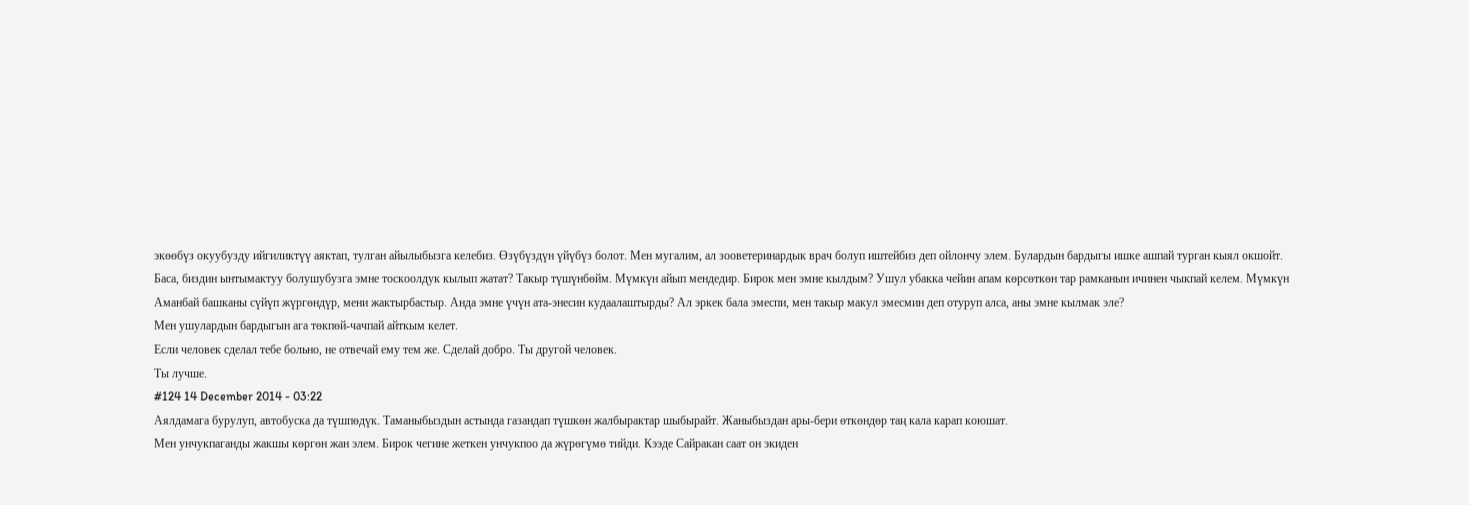экөөбүз окуубузду ийгиликтүү аяктап, тулган айылыбызга келебиз. Өзүбүздүн үйүбүз болот. Мен мугалим, ал зооветеринардык врач болуп иштейбиз деп ойлончу элем. Булардын бардыгы ишке ашпай турган кыял окшойт. Баса, биздин ынтымактуу болушубузга эмне тоскоолдук кылып жатат? Такыр түшүнбөйм. Мүмкүн айып мендедир. Бирок мен эмне кылдым? Ушул убакка чейин апам көрсөткөн тар рамканын ичинен чыкпай келем. Мүмкүн Аманбай башканы сүйүп жүргөндүр, мени жактырбастыр. Анда эмне үчүн ата-энесин кудаалаштырды? Ал эркек бала эмеспи, мен такыр макул эмесмин деп отуруп алса, аны эмне кылмак эле?
Мен ушулардын бардыгын ага төкпөй-чачпай айткым келет.
Если человек сделал тебе больно, не отвечай ему тем же. Сделай добро. Ты другой человек.
Ты лучше.
#124 14 December 2014 - 03:22
Аялдамага бурулуп, автобуска да түшпөдүк. Таманыбыздын астында газандап түшкөн жалбырактар шыбырайт. Жаныбыздан ары-бери өткөндөр таң кала карап коюшат.
Мен унчукпаганды жакшы көргөн жан элем. Бирок чегине жеткен унчукпоо да жүрөгүмө тийди. Кээде Сайракан саат он экиден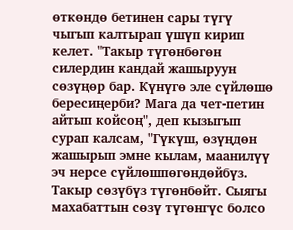өткөндө бетинен сары түгү чыгып калтырап үшүп кирип келет. "Такыр түгөнбөгөн силердин кандай жашыруун сөзүңөр бар. Күнүгө эле сүйлөшө бересиңерби? Мага да чет-петин айтып койсоң", деп кызыгып сурап калсам, "Гүкүш, өзүңдөн жашырып эмне кылам, маанилүү эч нерсе сүйлөшпөгөндөйбүз. Такыр сөзүбүз түгөнбөйт. Сыягы махабаттын сөзү түгөнгүс болсо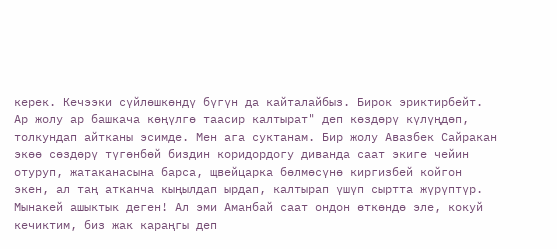керек. Кечээки сүйлөшкөндү бүгүн да кайталайбыз. Бирок эриктирбейт. Ар жолу ар башкача көңүлгө таасир калтырат" деп көздөрү күлүңдөп, толкундап айтканы эсимде. Мен ага суктанам. Бир жолу Авазбек Сайракан экөө сөздөрү түгөнбөй биздин коридордогу диванда саат экиге чейин отуруп, жатаканасына барса, щвейцарка бөлмөсүнө киргизбей койгон экен, ал таң атканча кыңылдап ырдап, калтырап үшүп сыртта жүрүптүр. Мынакей ашыктык деген! Ал эми Аманбай саат ондон өткөндө эле, кокуй кечиктим, биз жак караңгы деп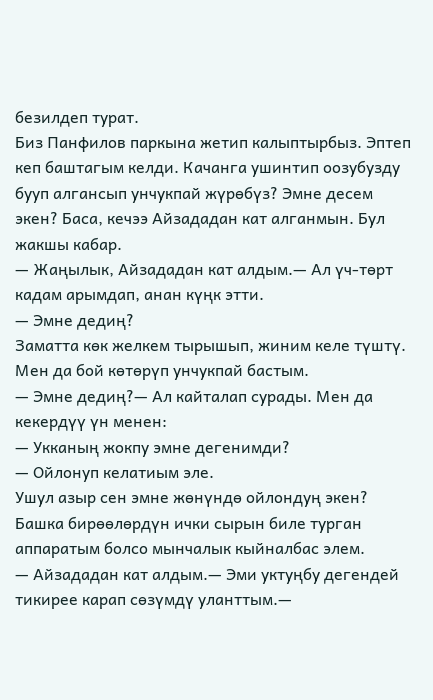безилдеп турат.
Биз Панфилов паркына жетип калыптырбыз. Эптеп кеп баштагым келди. Качанга ушинтип оозубузду бууп алгансып унчукпай жүрөбүз? Эмне десем экен? Баса, кечээ Айзададан кат алганмын. Бул жакшы кабар.
— Жаңылык, Айзададан кат алдым.— Ал үч-төрт кадам арымдап, анан күңк этти.
— Эмне дедиң?
Заматта көк желкем тырышып, жиним келе түштү. Мен да бой көтөрүп унчукпай бастым.
— Эмне дедиң?— Ал кайталап сурады. Мен да кекердүү үн менен:
— Укканың жокпу эмне дегенимди?
— Ойлонуп келатиым эле.
Ушул азыр сен эмне жөнүндө ойлондуң экен? Башка бирөөлөрдүн ички сырын биле турган аппаратым болсо мынчалык кыйналбас элем.
— Айзададан кат алдым.— Эми уктуңбу дегендей тикирее карап сөзүмдү уланттым.—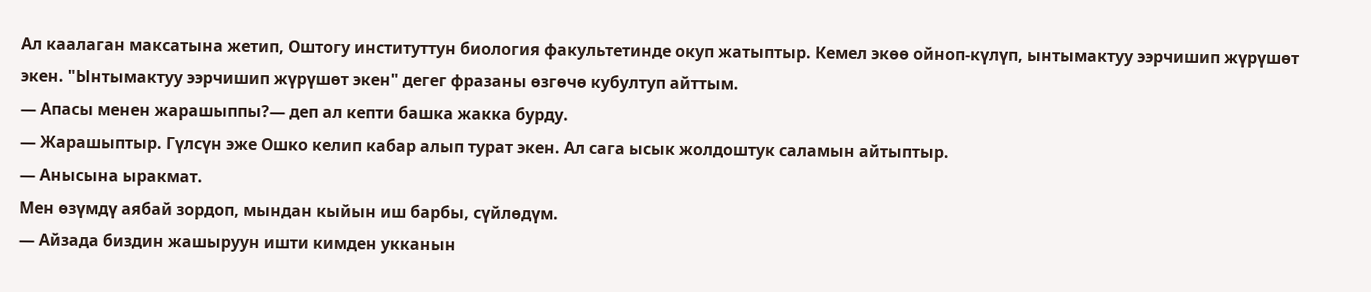Ал каалаган максатына жетип, Оштогу институттун биология факультетинде окуп жатыптыр. Кемел экөө ойноп-күлүп, ынтымактуу ээрчишип жүрүшөт экен. "Ынтымактуу ээрчишип жүрүшөт экен" дегег фразаны өзгөчө кубултуп айттым.
— Апасы менен жарашыппы?— деп ал кепти башка жакка бурду.
— Жарашыптыр. Гүлсүн эже Ошко келип кабар алып турат экен. Ал сага ысык жолдоштук саламын айтыптыр.
— Анысына ыракмат.
Мен өзүмдү аябай зордоп, мындан кыйын иш барбы, сүйлөдүм.
— Айзада биздин жашыруун ишти кимден укканын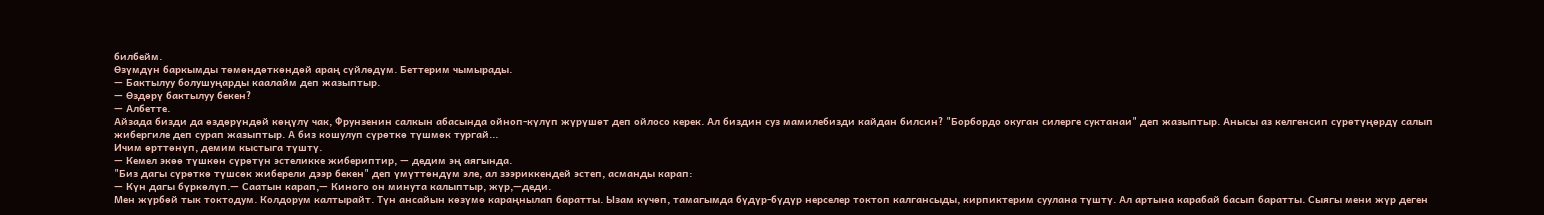билбейм.
Өзүмдүн баркымды төмөндөткөндөй араң сүйлөдүм. Беттерим чымырады.
— Бактылуу болушуңарды каалайм деп жазыптыр.
— Өздөрү бактылуу бекен?
— Албетте.
Айзада бизди да өздөрүндөй көңүлү чак, Фрунзенин салкын абасында ойноп-күлүп жүрүшөт деп ойлосо керек. Ал биздин суз мамилебизди кайдан билсин? "Борбордо окуган силерге суктанаи" деп жазыптыр. Анысы аз келгенсип сүрөтүңөрдү салып жибергиле деп сурап жазыптыр. А биз кошулуп сүрөткө түшмөк тургай...
Ичим өрттөнүп, демим кыстыга түштү.
— Кемел экөө түшкөн сүрөтүн эстеликке жибериптир, — дедим эң аягында.
"Биз дагы сүрөткө түшсөк жиберели дээр бекен" деп үмүттөндүм эле, ал зээриккендей эстеп, асманды карап:
— Күн дагы бүркөлүп.— Саатын карап,— Киного он минута калыптыр, жүр,—деди.
Мен жүрбөй тык токтодум. Колдорум калтырайт. Түн ансайын көзүмө караңнылап баратты. Ызам күчөп, тамагымда бүдүр-бүдүр нерселер токтоп калгансыды, кирпиктерим суулана түштү. Ал артына карабай басып баратты. Сыягы мени жүр деген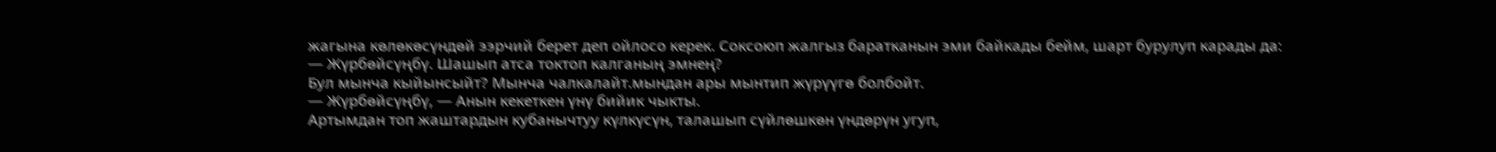жагына көлөкөсүндөй ээрчий берет деп ойлосо керек. Соксоюп жалгыз баратканын эми байкады бейм, шарт бурулуп карады да:
— Жүрбөйсүңбү. Шашып атса токтоп калганың эмнең?
Бул мынча кыйынсыйт? Мынча чалкалайт.мындан ары мынтип жүрүүгө болбойт.
— Жүрбөйсүңбү, — Анын кекеткен үнү бийик чыкты.
Артымдан топ жаштардын кубанычтуу күлкүсүн, талашып сүйлөшкөн үндөрүн угуп,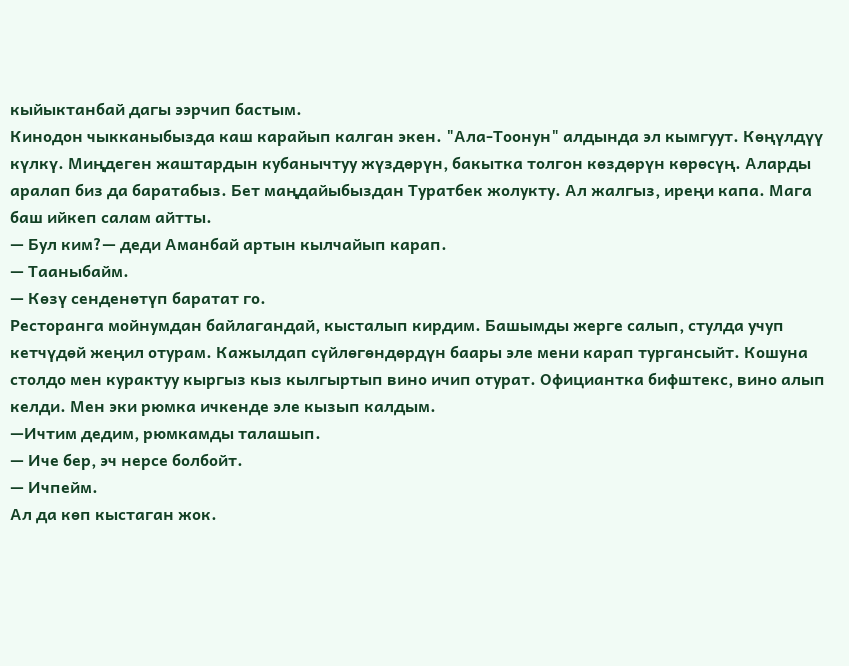кыйыктанбай дагы ээрчип бастым.
Кинодон чыкканыбызда каш карайып калган экен. "Ала-Тоонун" алдында эл кымгуут. Көңүлдүү күлкү. Миңдеген жаштардын кубанычтуу жүздөрүн, бакытка толгон көздөрүн көрөсүң. Аларды аралап биз да баратабыз. Бет маңдайыбыздан Туратбек жолукту. Ал жалгыз, иреңи капа. Мага баш ийкеп салам айтты.
— Бул ким?— деди Аманбай артын кылчайып карап.
— Тааныбайм.
— Көзү сенденөтүп баратат го.
Ресторанга мойнумдан байлагандай, кысталып кирдим. Башымды жерге салып, стулда учуп кетчүдөй жеңил отурам. Кажылдап сүйлөгөндөрдүн баары эле мени карап тургансыйт. Кошуна столдо мен курактуу кыргыз кыз кылгыртып вино ичип отурат. Официантка бифштекс, вино алып келди. Мен эки рюмка ичкенде эле кызып калдым.
—Ичтим дедим, рюмкамды талашып.
— Иче бер, эч нерсе болбойт.
— Ичпейм.
Ал да көп кыстаган жок.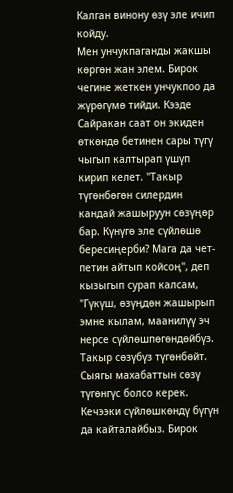Калган винону өзү эле ичип койду.
Мен унчукпаганды жакшы көргөн жан элем. Бирок чегине жеткен унчукпоо да жүрөгүмө тийди. Кээде Сайракан саат он экиден өткөндө бетинен сары түгү чыгып калтырап үшүп кирип келет. "Такыр түгөнбөгөн силердин кандай жашыруун сөзүңөр бар. Күнүгө эле сүйлөшө бересиңерби? Мага да чет-петин айтып койсоң", деп кызыгып сурап калсам, "Гүкүш, өзүңдөн жашырып эмне кылам, маанилүү эч нерсе сүйлөшпөгөндөйбүз. Такыр сөзүбүз түгөнбөйт. Сыягы махабаттын сөзү түгөнгүс болсо керек. Кечээки сүйлөшкөндү бүгүн да кайталайбыз. Бирок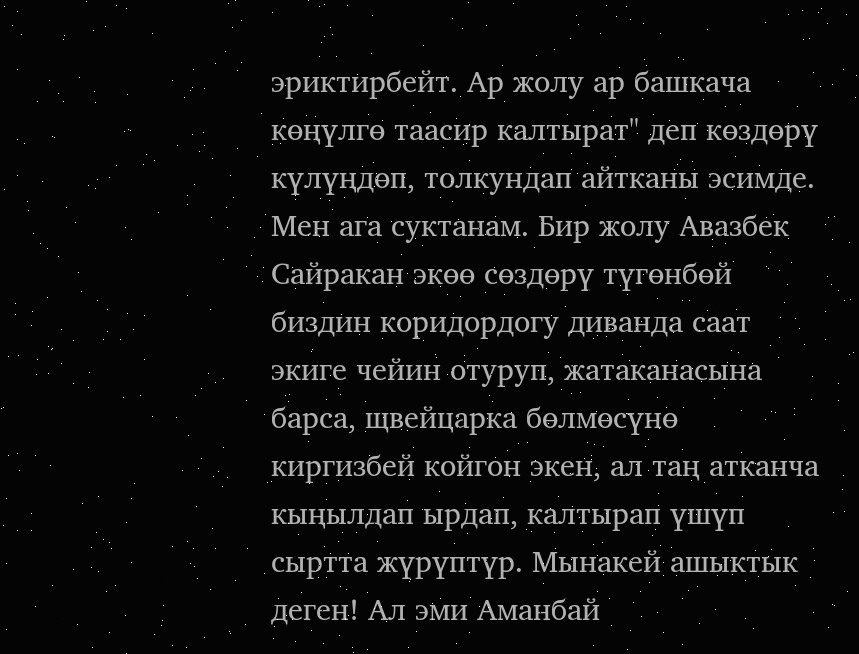эриктирбейт. Ар жолу ар башкача көңүлгө таасир калтырат" деп көздөрү күлүңдөп, толкундап айтканы эсимде. Мен ага суктанам. Бир жолу Авазбек Сайракан экөө сөздөрү түгөнбөй биздин коридордогу диванда саат экиге чейин отуруп, жатаканасына барса, щвейцарка бөлмөсүнө киргизбей койгон экен, ал таң атканча кыңылдап ырдап, калтырап үшүп сыртта жүрүптүр. Мынакей ашыктык деген! Ал эми Аманбай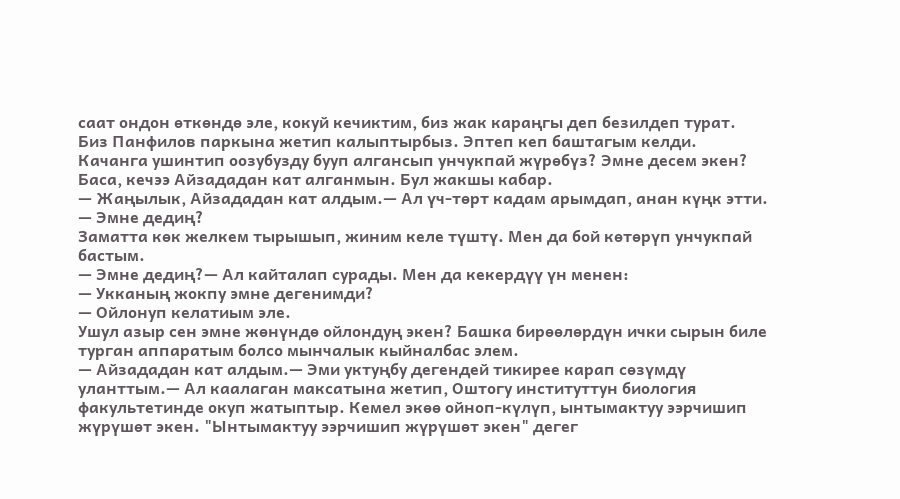саат ондон өткөндө эле, кокуй кечиктим, биз жак караңгы деп безилдеп турат.
Биз Панфилов паркына жетип калыптырбыз. Эптеп кеп баштагым келди. Качанга ушинтип оозубузду бууп алгансып унчукпай жүрөбүз? Эмне десем экен? Баса, кечээ Айзададан кат алганмын. Бул жакшы кабар.
— Жаңылык, Айзададан кат алдым.— Ал үч-төрт кадам арымдап, анан күңк этти.
— Эмне дедиң?
Заматта көк желкем тырышып, жиним келе түштү. Мен да бой көтөрүп унчукпай бастым.
— Эмне дедиң?— Ал кайталап сурады. Мен да кекердүү үн менен:
— Укканың жокпу эмне дегенимди?
— Ойлонуп келатиым эле.
Ушул азыр сен эмне жөнүндө ойлондуң экен? Башка бирөөлөрдүн ички сырын биле турган аппаратым болсо мынчалык кыйналбас элем.
— Айзададан кат алдым.— Эми уктуңбу дегендей тикирее карап сөзүмдү уланттым.— Ал каалаган максатына жетип, Оштогу институттун биология факультетинде окуп жатыптыр. Кемел экөө ойноп-күлүп, ынтымактуу ээрчишип жүрүшөт экен. "Ынтымактуу ээрчишип жүрүшөт экен" дегег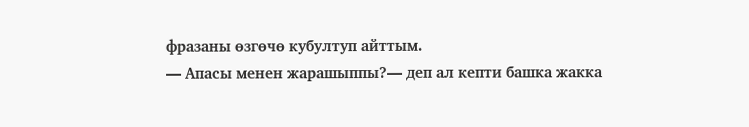фразаны өзгөчө кубултуп айттым.
— Апасы менен жарашыппы?— деп ал кепти башка жакка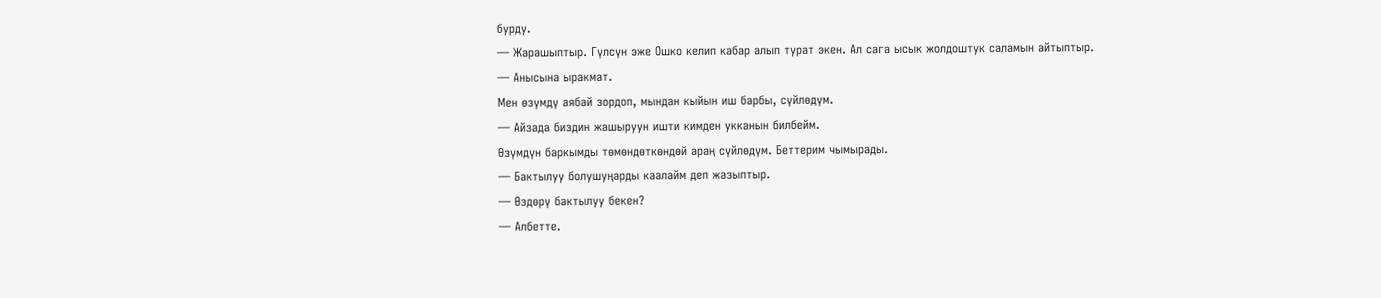бурду.
— Жарашыптыр. Гүлсүн эже Ошко келип кабар алып турат экен. Ал сага ысык жолдоштук саламын айтыптыр.
— Анысына ыракмат.
Мен өзүмдү аябай зордоп, мындан кыйын иш барбы, сүйлөдүм.
— Айзада биздин жашыруун ишти кимден укканын билбейм.
Өзүмдүн баркымды төмөндөткөндөй араң сүйлөдүм. Беттерим чымырады.
— Бактылуу болушуңарды каалайм деп жазыптыр.
— Өздөрү бактылуу бекен?
— Албетте.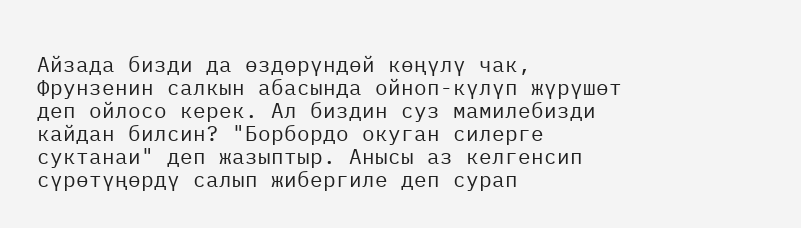Айзада бизди да өздөрүндөй көңүлү чак, Фрунзенин салкын абасында ойноп-күлүп жүрүшөт деп ойлосо керек. Ал биздин суз мамилебизди кайдан билсин? "Борбордо окуган силерге суктанаи" деп жазыптыр. Анысы аз келгенсип сүрөтүңөрдү салып жибергиле деп сурап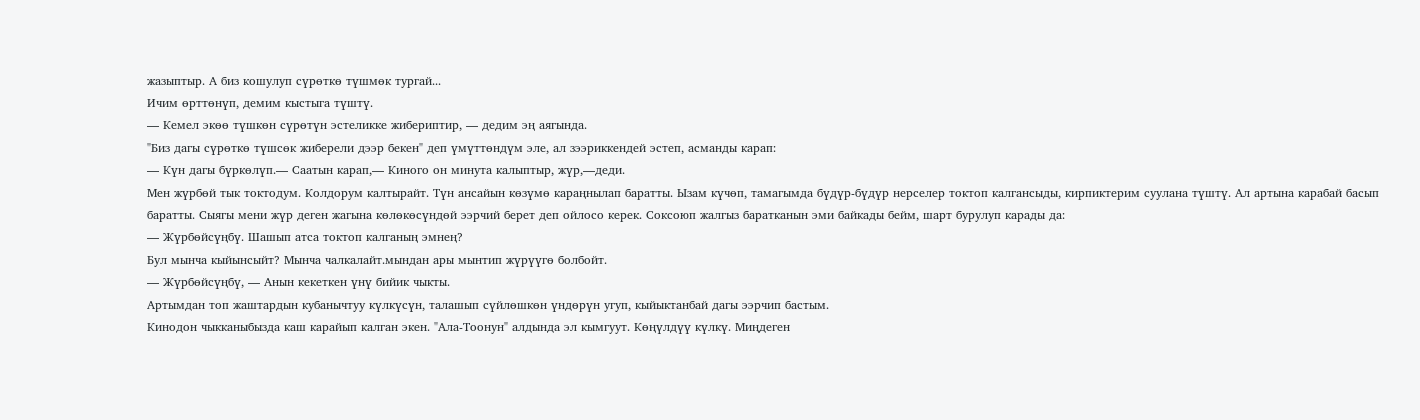жазыптыр. А биз кошулуп сүрөткө түшмөк тургай...
Ичим өрттөнүп, демим кыстыга түштү.
— Кемел экөө түшкөн сүрөтүн эстеликке жибериптир, — дедим эң аягында.
"Биз дагы сүрөткө түшсөк жиберели дээр бекен" деп үмүттөндүм эле, ал зээриккендей эстеп, асманды карап:
— Күн дагы бүркөлүп.— Саатын карап,— Киного он минута калыптыр, жүр,—деди.
Мен жүрбөй тык токтодум. Колдорум калтырайт. Түн ансайын көзүмө караңнылап баратты. Ызам күчөп, тамагымда бүдүр-бүдүр нерселер токтоп калгансыды, кирпиктерим суулана түштү. Ал артына карабай басып баратты. Сыягы мени жүр деген жагына көлөкөсүндөй ээрчий берет деп ойлосо керек. Соксоюп жалгыз баратканын эми байкады бейм, шарт бурулуп карады да:
— Жүрбөйсүңбү. Шашып атса токтоп калганың эмнең?
Бул мынча кыйынсыйт? Мынча чалкалайт.мындан ары мынтип жүрүүгө болбойт.
— Жүрбөйсүңбү, — Анын кекеткен үнү бийик чыкты.
Артымдан топ жаштардын кубанычтуу күлкүсүн, талашып сүйлөшкөн үндөрүн угуп, кыйыктанбай дагы ээрчип бастым.
Кинодон чыкканыбызда каш карайып калган экен. "Ала-Тоонун" алдында эл кымгуут. Көңүлдүү күлкү. Миңдеген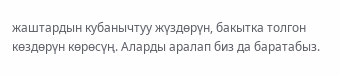жаштардын кубанычтуу жүздөрүн, бакытка толгон көздөрүн көрөсүң. Аларды аралап биз да баратабыз.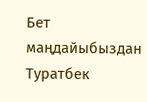Бет маңдайыбыздан Туратбек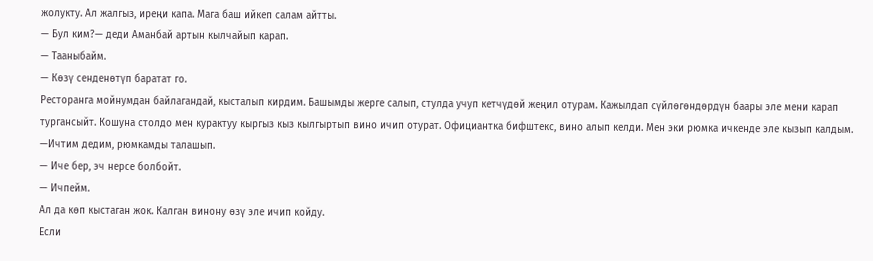жолукту. Ал жалгыз, иреңи капа. Мага баш ийкеп салам айтты.
— Бул ким?— деди Аманбай артын кылчайып карап.
— Тааныбайм.
— Көзү сенденөтүп баратат го.
Ресторанга мойнумдан байлагандай, кысталып кирдим. Башымды жерге салып, стулда учуп кетчүдөй жеңил отурам. Кажылдап сүйлөгөндөрдүн баары эле мени карап тургансыйт. Кошуна столдо мен курактуу кыргыз кыз кылгыртып вино ичип отурат. Официантка бифштекс, вино алып келди. Мен эки рюмка ичкенде эле кызып калдым.
—Ичтим дедим, рюмкамды талашып.
— Иче бер, эч нерсе болбойт.
— Ичпейм.
Ал да көп кыстаган жок. Калган винону өзү эле ичип койду.
Если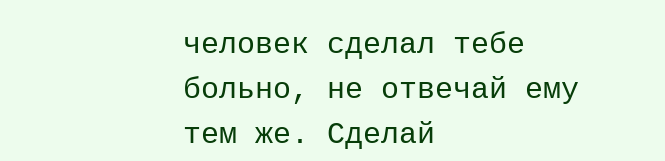человек сделал тебе больно, не отвечай ему тем же. Сделай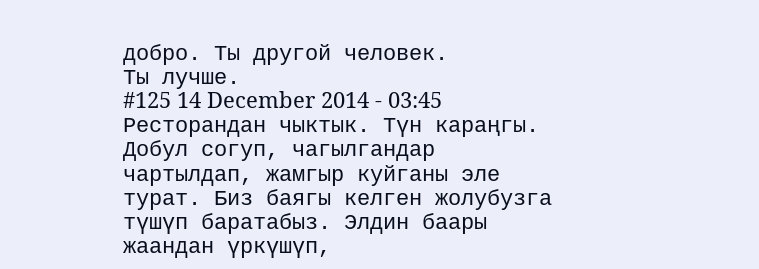добро. Ты другой человек.
Ты лучше.
#125 14 December 2014 - 03:45
Ресторандан чыктык. Түн караңгы. Добул согуп, чагылгандар чартылдап, жамгыр куйганы эле турат. Биз баягы келген жолубузга түшүп баратабыз. Элдин баары жаандан үркүшүп,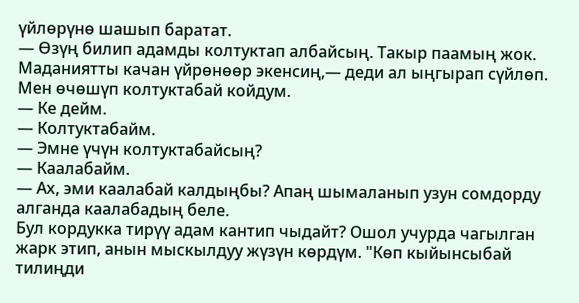үйлөрүнө шашып баратат.
— Өзүң билип адамды колтуктап албайсың. Такыр паамың жок. Маданиятты качан үйрөнөөр экенсиң,— деди ал ыңгырап сүйлөп. Мен өчөшүп колтуктабай койдум.
— Ке дейм.
— Колтуктабайм.
— Эмне үчүн колтуктабайсың?
— Каалабайм.
— Ах, эми каалабай калдыңбы? Апаң шымаланып узун сомдорду алганда каалабадың беле.
Бул кордукка тирүү адам кантип чыдайт? Ошол учурда чагылган жарк этип, анын мыскылдуу жүзүн көрдүм. "Көп кыйынсыбай тилиңди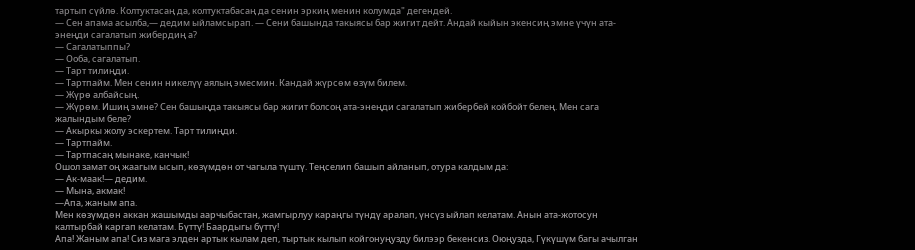тартып сүйлө. Колтуктасаң да, колтуктабасаң да сенин эркиң менин колумда" дегендей.
— Сен апама асылба,— дедим ыйламсырап. — Сени башында такыясы бар жигит дейт. Андай кыйын экенсиң эмне үчүн ата-энеңди сагалатып жибердиң а?
— Сагалатыппы?
— Ооба, сагалатып.
— Тарт тилиңди.
— Тартпайм. Мен сенин никелүү аялың эмесмин. Кандай жүрсөм өзүм билем.
— Жүрө албайсың.
— Жүрөм. Ишиң эмне? Сен башыңда такыясы бар жигит болсоң ата-энеңди сагалатып жибербей койбойт белең. Мен сага жалындым беле?
— Акыркы жолу эскертем. Тарт тилиңди.
— Тартпайм.
— Тартпасаң мынаке, канчык!
Ошол замат оң жаагым ысып, көзүмдөн от чагыла түштү. Теңселип башып айланып, отура калдым да:
— Ак-маак!— дедим.
— Мына, акмак!
—Апа, жаным апа.
Мен көзүмдөн аккан жашымды аарчыбастан, жамгырлуу караңгы түндү аралап, үнсүз ыйлап келатам. Анын ата-жотосун калтырбай каргап келатам. Бүттү! Баардыгы бүттү!
Апа! Жаным апа! Сиз мага элден артык кылам деп, тыртык кылып койгонуңузду билээр бекенсиз. Оюңузда, Гүкүшүм багы ачылган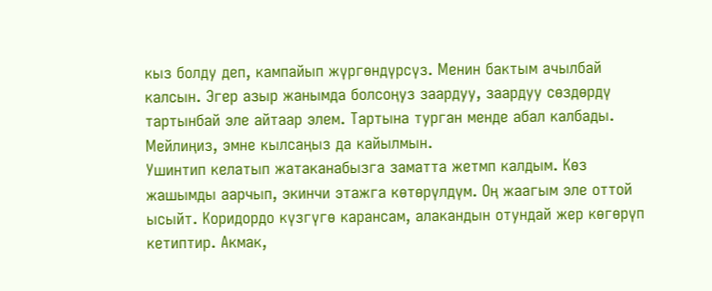кыз болду деп, кампайып жүргөндүрсүз. Менин бактым ачылбай калсын. Эгер азыр жанымда болсоңуз заардуу, заардуу сөздөрдү тартынбай эле айтаар элем. Тартына турган менде абал калбады. Мейлиңиз, эмне кылсаңыз да кайылмын.
Ушинтип келатып жатаканабызга заматта жетмп калдым. Көз жашымды аарчып, экинчи этажга көтөрүлдүм. Оң жаагым эле оттой ысыйт. Коридордо күзгүгө карансам, алакандын отундай жер көгөрүп кетиптир. Акмак,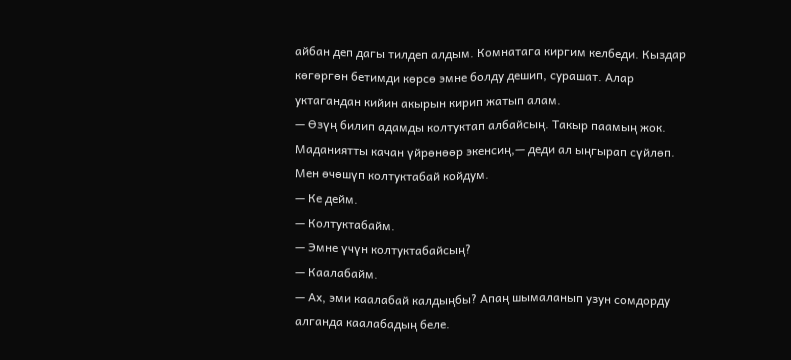айбан деп дагы тилдеп алдым. Комнатага киргим келбеди. Кыздар көгөргөн бетимди көрсө эмне болду дешип, сурашат. Алар уктагандан кийин акырын кирип жатып алам.
— Өзүң билип адамды колтуктап албайсың. Такыр паамың жок. Маданиятты качан үйрөнөөр экенсиң,— деди ал ыңгырап сүйлөп. Мен өчөшүп колтуктабай койдум.
— Ке дейм.
— Колтуктабайм.
— Эмне үчүн колтуктабайсың?
— Каалабайм.
— Ах, эми каалабай калдыңбы? Апаң шымаланып узун сомдорду алганда каалабадың беле.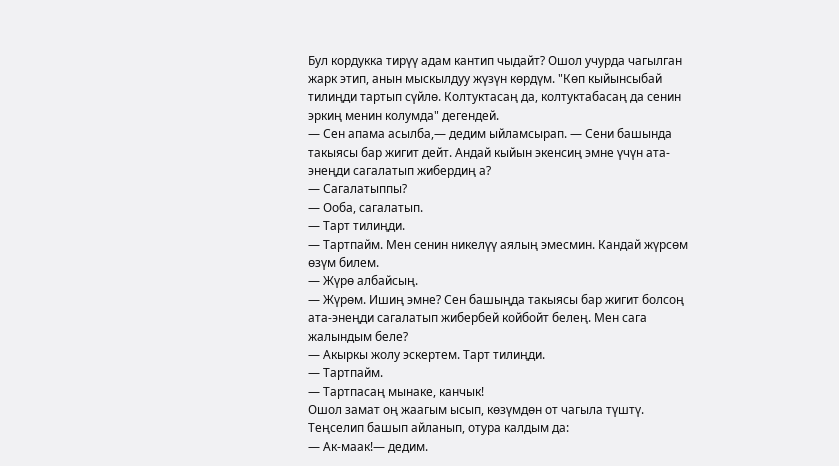Бул кордукка тирүү адам кантип чыдайт? Ошол учурда чагылган жарк этип, анын мыскылдуу жүзүн көрдүм. "Көп кыйынсыбай тилиңди тартып сүйлө. Колтуктасаң да, колтуктабасаң да сенин эркиң менин колумда" дегендей.
— Сен апама асылба,— дедим ыйламсырап. — Сени башында такыясы бар жигит дейт. Андай кыйын экенсиң эмне үчүн ата-энеңди сагалатып жибердиң а?
— Сагалатыппы?
— Ооба, сагалатып.
— Тарт тилиңди.
— Тартпайм. Мен сенин никелүү аялың эмесмин. Кандай жүрсөм өзүм билем.
— Жүрө албайсың.
— Жүрөм. Ишиң эмне? Сен башыңда такыясы бар жигит болсоң ата-энеңди сагалатып жибербей койбойт белең. Мен сага жалындым беле?
— Акыркы жолу эскертем. Тарт тилиңди.
— Тартпайм.
— Тартпасаң мынаке, канчык!
Ошол замат оң жаагым ысып, көзүмдөн от чагыла түштү. Теңселип башып айланып, отура калдым да:
— Ак-маак!— дедим.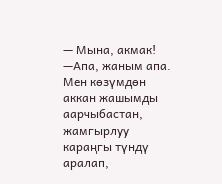— Мына, акмак!
—Апа, жаным апа.
Мен көзүмдөн аккан жашымды аарчыбастан, жамгырлуу караңгы түндү аралап,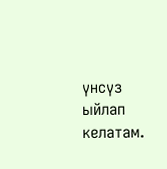үнсүз ыйлап келатам.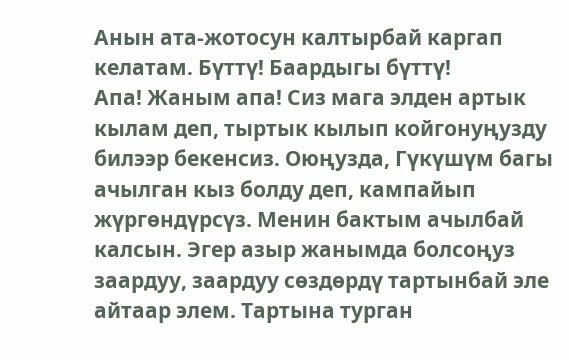Анын ата-жотосун калтырбай каргап келатам. Бүттү! Баардыгы бүттү!
Апа! Жаным апа! Сиз мага элден артык кылам деп, тыртык кылып койгонуңузду билээр бекенсиз. Оюңузда, Гүкүшүм багы ачылган кыз болду деп, кампайып жүргөндүрсүз. Менин бактым ачылбай калсын. Эгер азыр жанымда болсоңуз заардуу, заардуу сөздөрдү тартынбай эле айтаар элем. Тартына турган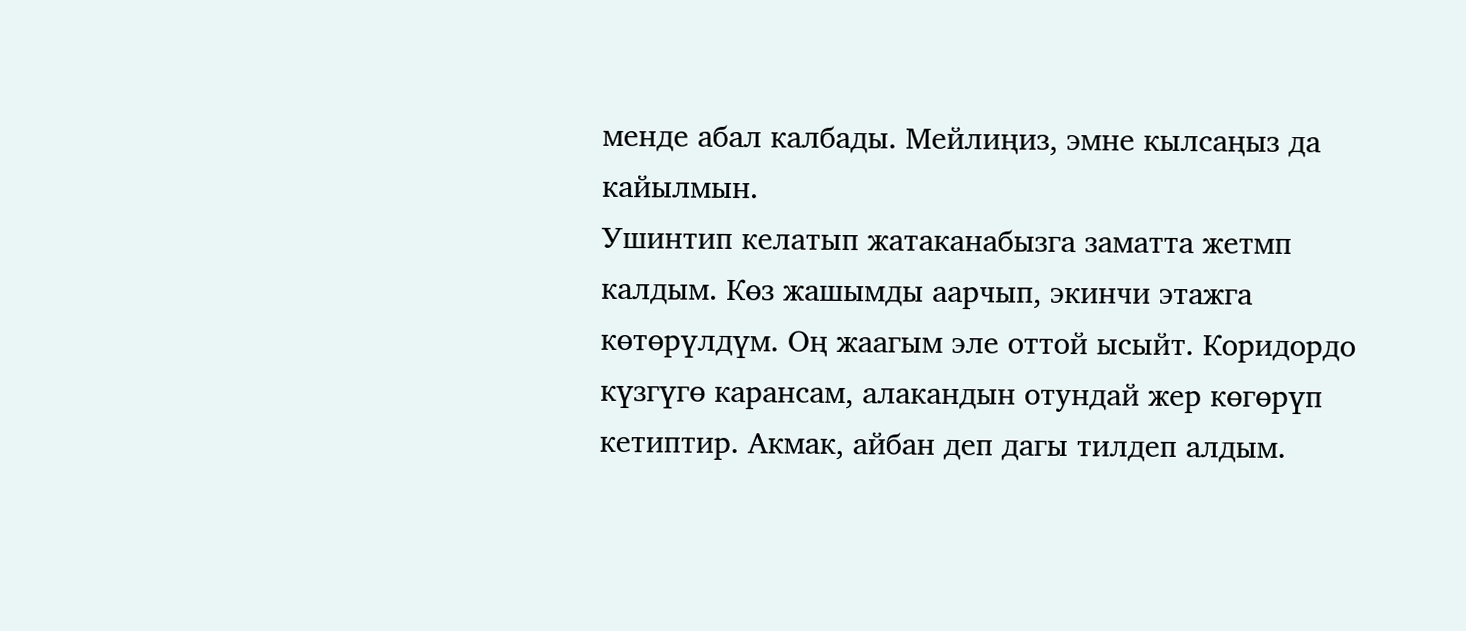менде абал калбады. Мейлиңиз, эмне кылсаңыз да кайылмын.
Ушинтип келатып жатаканабызга заматта жетмп калдым. Көз жашымды аарчып, экинчи этажга көтөрүлдүм. Оң жаагым эле оттой ысыйт. Коридордо күзгүгө карансам, алакандын отундай жер көгөрүп кетиптир. Акмак, айбан деп дагы тилдеп алдым.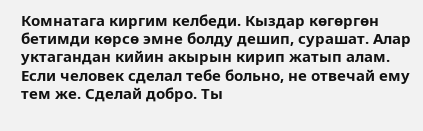Комнатага киргим келбеди. Кыздар көгөргөн бетимди көрсө эмне болду дешип, сурашат. Алар уктагандан кийин акырын кирип жатып алам.
Если человек сделал тебе больно, не отвечай ему тем же. Сделай добро. Ты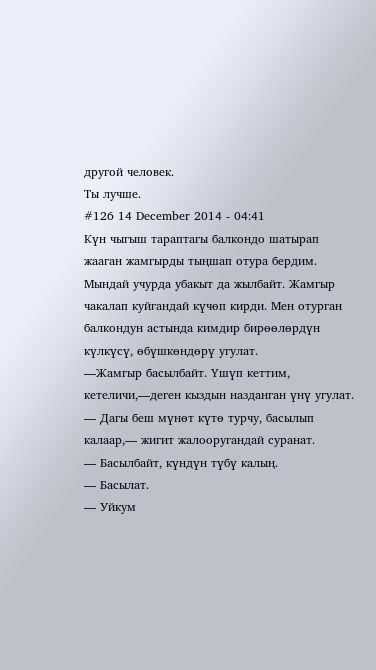другой человек.
Ты лучше.
#126 14 December 2014 - 04:41
Күн чыгыш тараптагы балкондо шатырап жааган жамгырды тыңшап отура бердим. Мындай учурда убакыт да жылбайт. Жамгыр чакалап куйгандай күчөп кирди. Мен отурган балкондун астында кимдир бирөөлөрдүн күлкүсү, өбүшкөндөрү угулат.
—Жамгыр басылбайт. Үшүп кеттим, кетеличи,—деген кыздын назданган үнү угулат.
— Дагы беш мүнөт күтө турчу, басылып калаар,— жигит жалооругандай суранат.
— Басылбайт, күндүн түбү калың.
— Басылат.
— Уйкум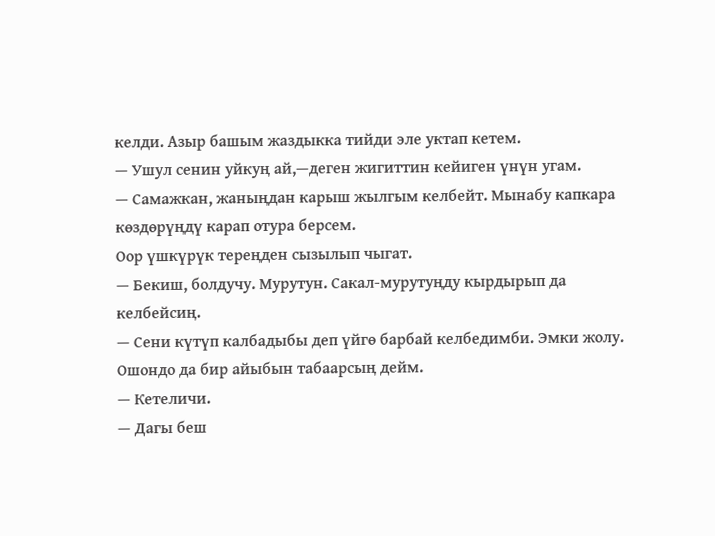келди. Азыр башым жаздыкка тийди эле уктап кетем.
— Ушул сенин уйкуң ай,—деген жигиттин кейиген үнүн угам.
— Самажкан, жаныңдан карыш жылгым келбейт. Мынабу капкара көздөрүңдү карап отура берсем.
Оор үшкүрүк тереңден сызылып чыгат.
— Бекиш, болдучу. Мурутун. Сакал-мурутуңду кырдырып да келбейсиң.
— Сени күтүп калбадыбы деп үйгө барбай келбедимби. Эмки жолу. Ошондо да бир айыбын табаарсың дейм.
— Кетеличи.
— Дагы беш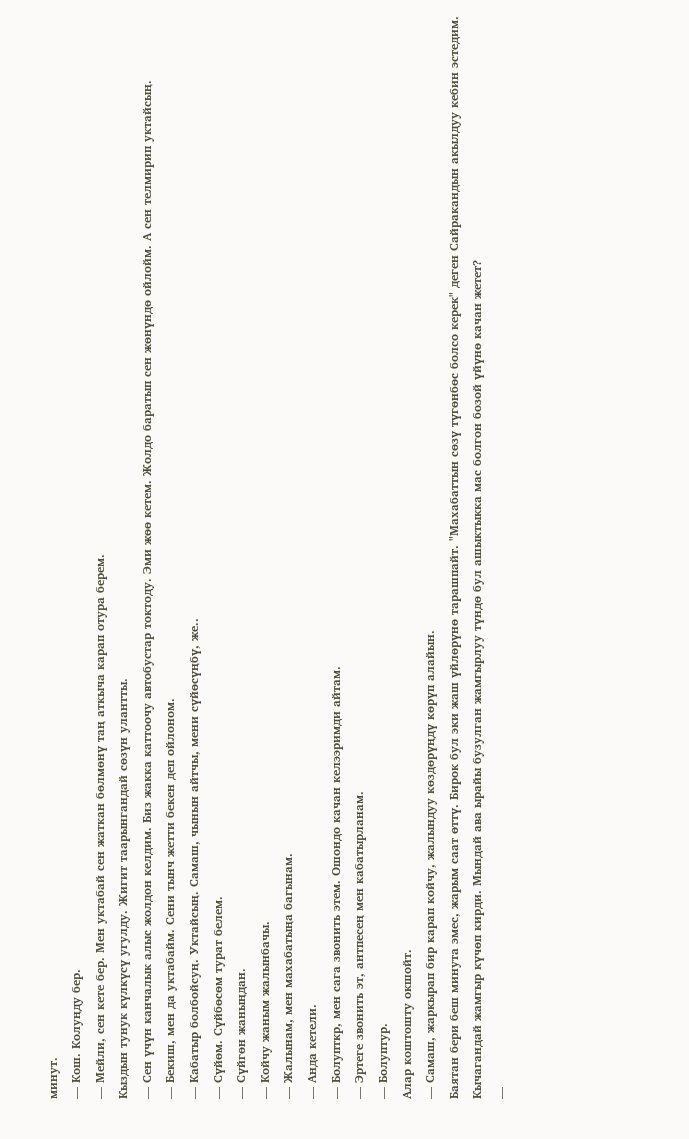минут.
— Кош. Колуңду бер.
— Мейли, сен кете бер. Мен уктабай сен жаткан бөлмөнү таң аткыча карап отура берем.
Кыздын тунук күлкүсү угулду. Жигит таарынгандай сөзүн улантты.
— Сен үчүн канчалык алыс жолдон келдим. Биз жакка каттоочу автобустар токтоду. Эми жөө кетем. Жолдо баратып сен жөнүндө ойлойм. А сен телмирип уктайсың.
— Бекиш, мен да уктабайм. Сени тынч жетти бекен деп ойлоном.
— Кабатыр болбойсуң. Уктайсың. Самаш, чынын айтчы, мени сүйөсүңбү, же..
— Сүйөм. Сүйбөсөм турат белем.
— Сүйгөн жаныңдан.
— Койчу жаным жалынбачы.
— Жалынам, мен махабатыңа багынам.
— Анда кетели.
— Болупткр, мен сага звонить этем. Ошондо качан келээримди айтам.
— Эртеге звонить эт, антпесең мен кабатырланам.
— Болуптур.
Алар коштошту окшойт.
— Самаш, жаркырап бир карап койчу, жалындуу көздөрүңдү көрүп алайын.
Баятан бери беш минута эмес, жарым саат өттү. Бирок бул эки жаш үйлөрүнө тарашпайт. "Махабаттын сөзү түгөнбөс болсо керек" деген Сайракандын акылдуу кебин эстедим.
Кычагандай жамгыр күчөп кирди. Мындай ава ырайы бузулган жамгырлуу түндө бул ашыктыкка мас болгон бозой үйүнө качан жетет?
—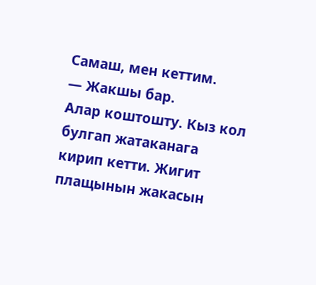Самаш, мен кеттим.
— Жакшы бар.
Алар коштошту. Кыз кол булгап жатаканага кирип кетти. Жигит плащынын жакасын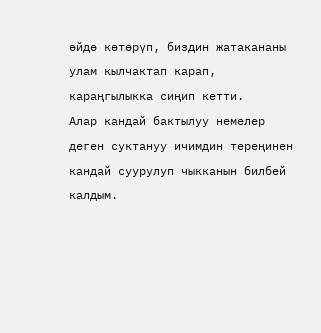өйдө көтөрүп, биздин жатакананы улам кылчактап карап, караңгылыкка сиңип кетти.
Алар кандай бактылуу немелер деген суктануу ичимдин тереңинен кандай суурулуп чыкканын билбей калдым.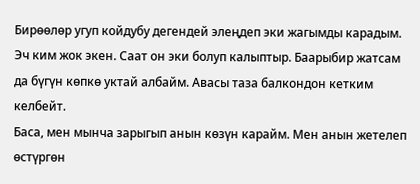Бирөөлөр угуп койдубу дегендей элеңдеп эки жагымды карадым. Эч ким жок экен. Саат он эки болуп калыптыр. Баарыбир жатсам да бүгүн көпкө уктай албайм. Авасы таза балкондон кетким келбейт.
Баса, мен мынча зарыгып анын көзүн карайм. Мен анын жетелеп өстүргөн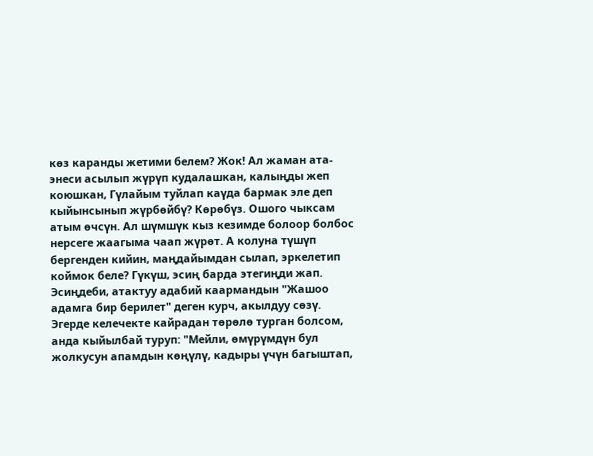көз каранды жетими белем? Жок! Ал жаман ата-энеси асылып жүрүп кудалашкан, калыңды жеп коюшкан, Гүлайым туйлап каүда бармак эле деп кыйынсынып жүрбөйбү? Көрөбүз. Ошого чыксам атым өчсүн. Ал шүмшүк кыз кезимде болоор болбос нерсеге жаагыма чаап жүрөт. А колуна түшүп бергенден кийин, маңдайымдан сылап, эркелетип коймок беле? Гүкүш, эсиң барда этегиңди жап. Эсиңдеби, атактуу адабий каармандын "Жашоо адамга бир берилет" деген курч, акылдуу сөзү. Эгерде келечекте кайрадан төрөлө турган болсом, анда кыйылбай туруп: "Мейли, өмүрүмдүн бул жолкусун апамдын көңүлү, кадыры үчүн багыштап,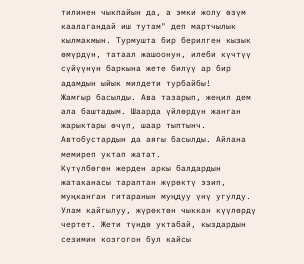тилинен чыкпайын да, а эмки жолу өзүм каалагандай иш тутам" деп мартчылык кылмакмын. Турмушта бир берилген кызык өмүрдүн, татаал жашоонун, илеби күчтүү сүйүүнүн баркына жете билүү ар бир адамдын ыйык милдети турбайбы!
Жамгыр басылды. Ава тазарып, жеңил дем ала баштадым. Шаарда үйлөрдүн жанган жарыктары өчүп, шаар тыптынч. Автобустардын да аягы басылды. Айлана мемиреп уктап жатат.
Күтүлбөгөн жерден аркы балдардын жатаканасы тараптан жүрөктү эзип, муңканган гитаранын муңдуу үнү угулду. Улам кайгылуу, жүрөктөн чыккан күүлөрдү чертет. Жети түндө уктабай, кыздардын сезимин козгогон бул кайсы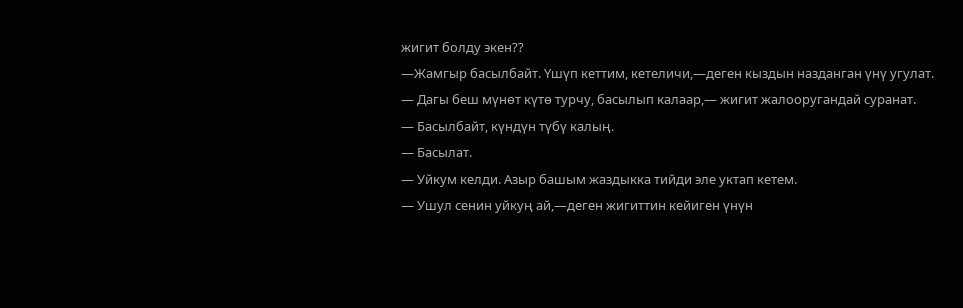жигит болду экен??
—Жамгыр басылбайт. Үшүп кеттим, кетеличи,—деген кыздын назданган үнү угулат.
— Дагы беш мүнөт күтө турчу, басылып калаар,— жигит жалооругандай суранат.
— Басылбайт, күндүн түбү калың.
— Басылат.
— Уйкум келди. Азыр башым жаздыкка тийди эле уктап кетем.
— Ушул сенин уйкуң ай,—деген жигиттин кейиген үнүн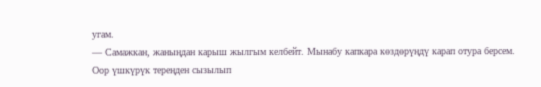угам.
— Самажкан, жаныңдан карыш жылгым келбейт. Мынабу капкара көздөрүңдү карап отура берсем.
Оор үшкүрүк тереңден сызылып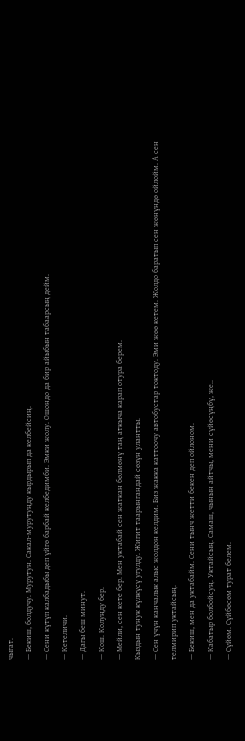чыгат.
— Бекиш, болдучу. Мурутун. Сакал-мурутуңду кырдырып да келбейсиң.
— Сени күтүп калбадыбы деп үйгө барбай келбедимби. Эмки жолу. Ошондо да бир айыбын табаарсың дейм.
— Кетеличи.
— Дагы беш минут.
— Кош. Колуңду бер.
— Мейли, сен кете бер. Мен уктабай сен жаткан бөлмөнү таң аткыча карап отура берем.
Кыздын тунук күлкүсү угулду. Жигит таарынгандай сөзүн улантты.
— Сен үчүн канчалык алыс жолдон келдим. Биз жакка каттоочу автобустар токтоду. Эми жөө кетем. Жолдо баратып сен жөнүндө ойлойм. А сен телмирип уктайсың.
— Бекиш, мен да уктабайм. Сени тынч жетти бекен деп ойлоном.
— Кабатыр болбойсуң. Уктайсың. Самаш, чынын айтчы, мени сүйөсүңбү, же..
— Сүйөм. Сүйбөсөм турат белем.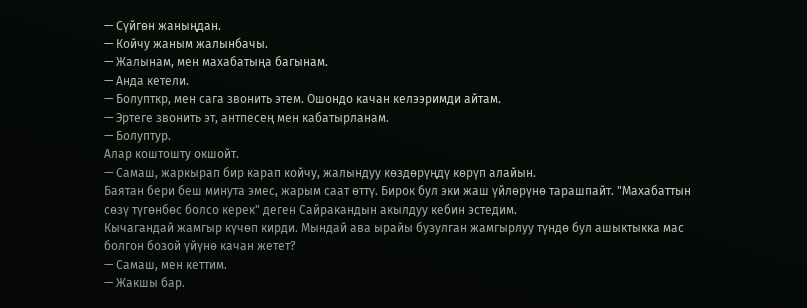— Сүйгөн жаныңдан.
— Койчу жаным жалынбачы.
— Жалынам, мен махабатыңа багынам.
— Анда кетели.
— Болупткр, мен сага звонить этем. Ошондо качан келээримди айтам.
— Эртеге звонить эт, антпесең мен кабатырланам.
— Болуптур.
Алар коштошту окшойт.
— Самаш, жаркырап бир карап койчу, жалындуу көздөрүңдү көрүп алайын.
Баятан бери беш минута эмес, жарым саат өттү. Бирок бул эки жаш үйлөрүнө тарашпайт. "Махабаттын сөзү түгөнбөс болсо керек" деген Сайракандын акылдуу кебин эстедим.
Кычагандай жамгыр күчөп кирди. Мындай ава ырайы бузулган жамгырлуу түндө бул ашыктыкка мас болгон бозой үйүнө качан жетет?
— Самаш, мен кеттим.
— Жакшы бар.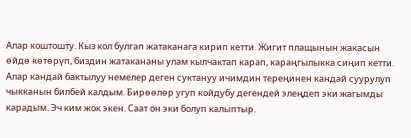Алар коштошту. Кыз кол булгап жатаканага кирип кетти. Жигит плащынын жакасын өйдө көтөрүп, биздин жатакананы улам кылчактап карап, караңгылыкка сиңип кетти.
Алар кандай бактылуу немелер деген суктануу ичимдин тереңинен кандай суурулуп чыкканын билбей калдым. Бирөөлөр угуп койдубу дегендей элеңдеп эки жагымды карадым. Эч ким жок экен. Саат он эки болуп калыптыр.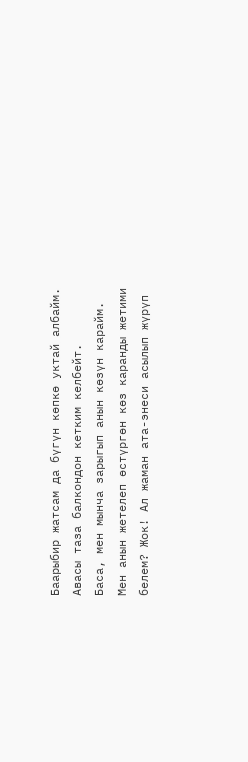Баарыбир жатсам да бүгүн көпкө уктай албайм. Авасы таза балкондон кетким келбейт.
Баса, мен мынча зарыгып анын көзүн карайм. Мен анын жетелеп өстүргөн көз каранды жетими белем? Жок! Ал жаман ата-энеси асылып жүрүп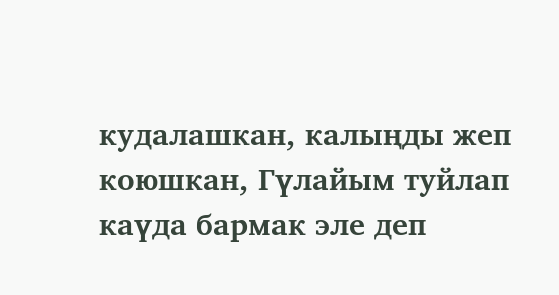кудалашкан, калыңды жеп коюшкан, Гүлайым туйлап каүда бармак эле деп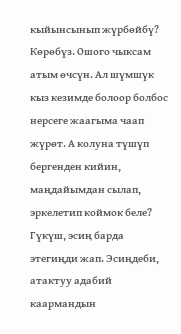кыйынсынып жүрбөйбү? Көрөбүз. Ошого чыксам атым өчсүн. Ал шүмшүк кыз кезимде болоор болбос нерсеге жаагыма чаап жүрөт. А колуна түшүп бергенден кийин, маңдайымдан сылап, эркелетип коймок беле? Гүкүш, эсиң барда этегиңди жап. Эсиңдеби, атактуу адабий каармандын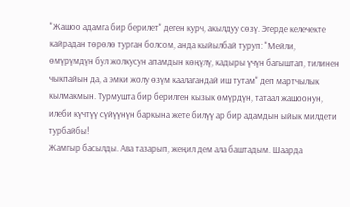"Жашоо адамга бир берилет" деген курч, акылдуу сөзү. Эгерде келечекте кайрадан төрөлө турган болсом, анда кыйылбай туруп: "Мейли, өмүрүмдүн бул жолкусун апамдын көңүлү, кадыры үчүн багыштап, тилинен чыкпайын да, а эмки жолу өзүм каалагандай иш тутам" деп мартчылык кылмакмын. Турмушта бир берилген кызык өмүрдүн, татаал жашоонун, илеби күчтүү сүйүүнүн баркына жете билүү ар бир адамдын ыйык милдети турбайбы!
Жамгыр басылды. Ава тазарып, жеңил дем ала баштадым. Шаарда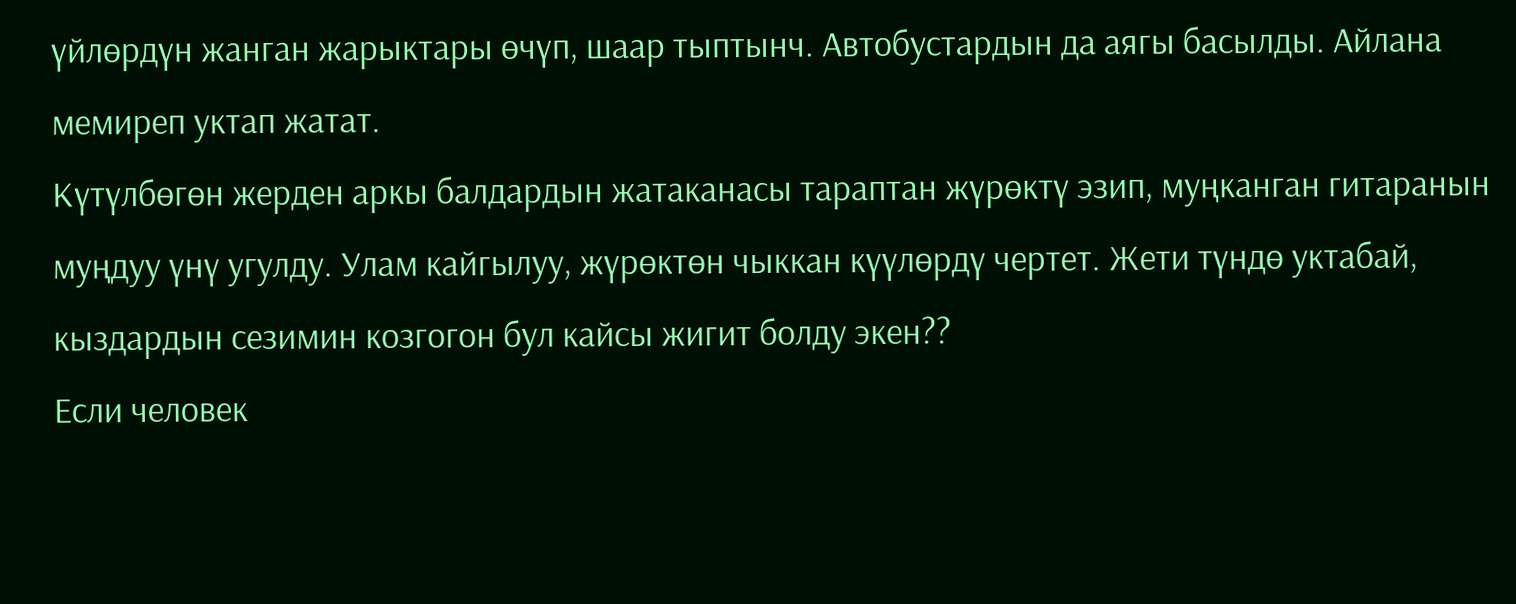үйлөрдүн жанган жарыктары өчүп, шаар тыптынч. Автобустардын да аягы басылды. Айлана мемиреп уктап жатат.
Күтүлбөгөн жерден аркы балдардын жатаканасы тараптан жүрөктү эзип, муңканган гитаранын муңдуу үнү угулду. Улам кайгылуу, жүрөктөн чыккан күүлөрдү чертет. Жети түндө уктабай, кыздардын сезимин козгогон бул кайсы жигит болду экен??
Если человек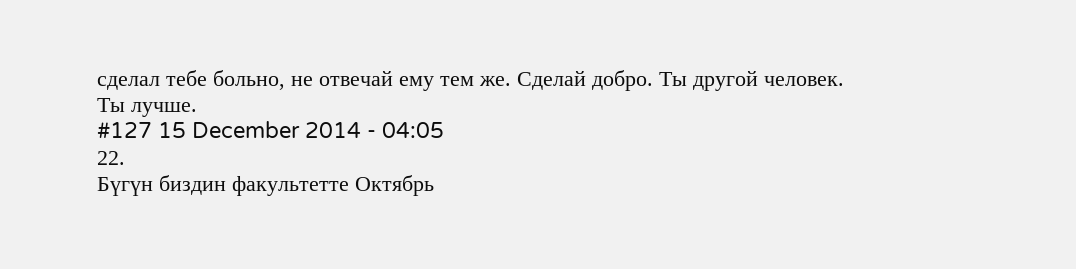сделал тебе больно, не отвечай ему тем же. Сделай добро. Ты другой человек.
Ты лучше.
#127 15 December 2014 - 04:05
22.
Бүгүн биздин факультетте Октябрь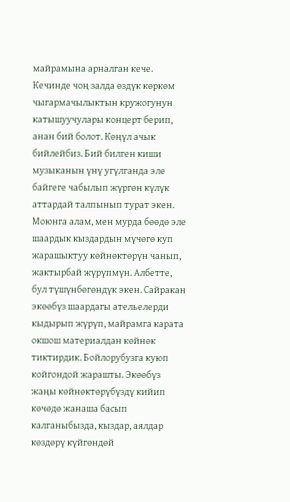майрамына арналган кече. Кечинде чоң залда өздүк көркөм чыгармачылыктын кружогунун катышуучулары концерт берип, анан бий болот. Көңүл ачык бийлейбиз. Бий билген киши музыканын үнү угүлганда эле байгеге чабылып жүргөн күлүк аттардай талпынып турат экен.
Моюнга алам, мен мурда бөөдө эле шаардык кыздардын мүчөгө куп жарашыктуу көйнөктөрүн чанып, жактырбай жүрүпмүн. Албетте, бул түшүнбөгөндүк экен. Сайракан экөөбүз шаардагы ательелерди кыдырып жүрүп, майрамга карата окшош материалдан көйнөк тиктирдик. Бойлорубузга куюп койгондой жарашты. Экөөбүз жаңы көйнөктөрүбүздү кийип көчөдө жанаша басып калганыбызда, кыздар, аялдар көздөрү күйгөндөй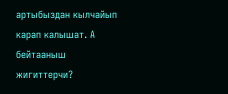артыбыздан кылчайып карап калышат. А бейтааныш жигиттерчи?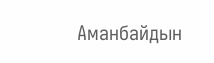Аманбайдын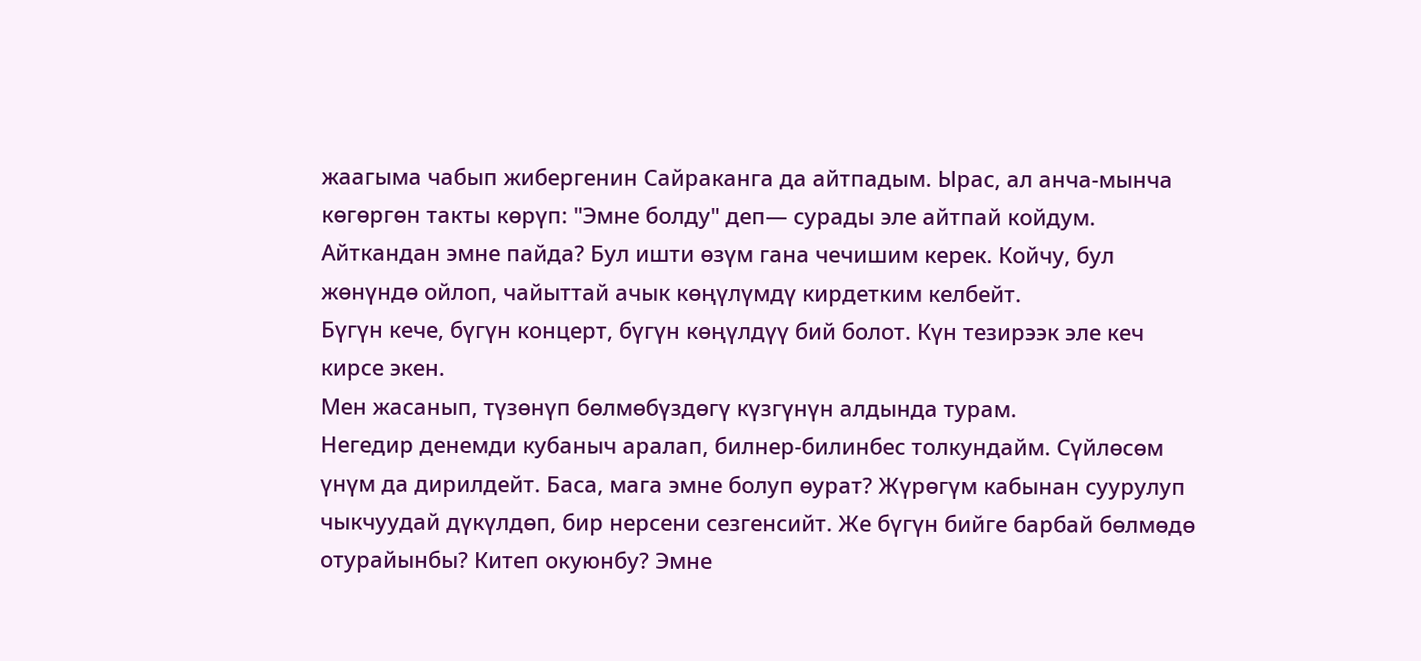жаагыма чабып жибергенин Сайраканга да айтпадым. Ырас, ал анча-мынча көгөргөн такты көрүп: "Эмне болду" деп— сурады эле айтпай койдум. Айткандан эмне пайда? Бул ишти өзүм гана чечишим керек. Койчу, бул жөнүндө ойлоп, чайыттай ачык көңүлүмдү кирдетким келбейт.
Бүгүн кече, бүгүн концерт, бүгүн көңүлдүү бий болот. Күн тезирээк эле кеч кирсе экен.
Мен жасанып, түзөнүп бөлмөбүздөгү күзгүнүн алдында турам.
Негедир денемди кубаныч аралап, билнер-билинбес толкундайм. Сүйлөсөм үнүм да дирилдейт. Баса, мага эмне болуп өурат? Жүрөгүм кабынан суурулуп чыкчуудай дүкүлдөп, бир нерсени сезгенсийт. Же бүгүн бийге барбай бөлмөдө отурайынбы? Китеп окуюнбу? Эмне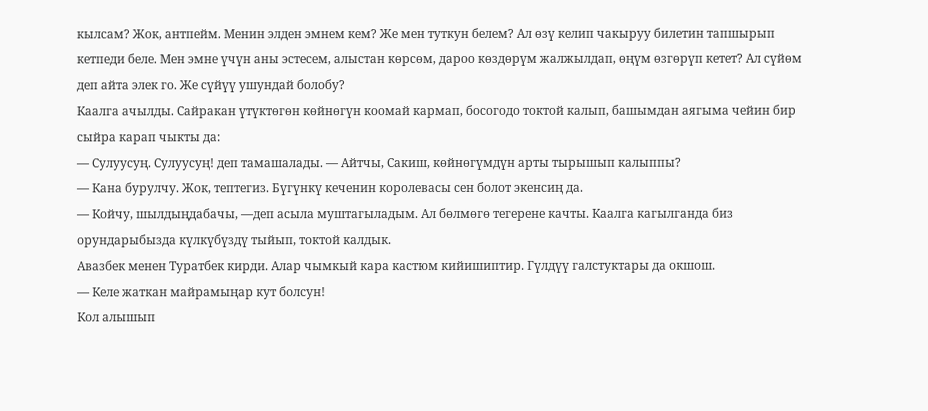кылсам? Жок, антпейм. Менин элден эмнем кем? Же мен туткун белем? Ал өзү келип чакыруу билетин тапшырып кетпеди беле. Мен эмне үчүн аны эстесем, алыстан көрсөм, дароо көздөрүм жалжылдап, өңүм өзгөрүп кетет? Ал сүйөм деп айта элек го. Же сүйүү ушундай болобу?
Каалга ачылды. Сайракан үтүктөгөн көйнөгүн коомай кармап, босогодо токтой калып, башымдан аягыма чейин бир сыйра карап чыкты да:
— Сулуусуң. Сулуусуң! деп тамашалады. — Айтчы, Сакиш, көйнөгүмдүн арты тырышып калыппы?
— Кана бурулчу. Жок, тептегиз. Бүгүнкү кеченин королевасы сен болот экенсиң да.
— Койчу, шылдыңдабачы, —деп асыла муштагыладым. Ал бөлмөгө тегерене качты. Каалга кагылганда биз орундарыбызда күлкүбүздү тыйып, токтой калдык.
Авазбек менен Туратбек кирди. Алар чымкый кара кастюм кийишиптир. Гүлдүү галстуктары да окшош.
— Келе жаткан майрамыңар кут болсун!
Кол алышып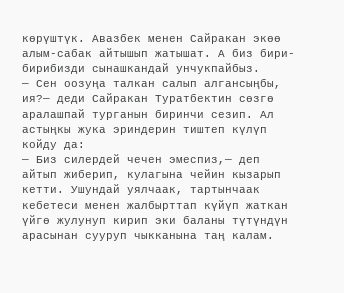көрүштүк. Авазбек менен Сайракан экөө алым-сабак айтышып жатышат. А биз бири-бирибизди сынашкандай унчукпайбыз.
— Сен оозуңа талкан салып алгансыңбы, ия?— деди Сайракан Туратбектин сөзгө аралашпай турганын биринчи сезип. Ал астыңкы жука эриндерин тиштеп күлүп койду да:
— Биз силердей чечен эмеспиз,— деп айтып жиберип, кулагына чейин кызарып кетти. Ушундай уялчаак, тартынчаак кебетеси менен жалбырттап күйүп жаткан үйгө жулунуп кирип эки баланы түтүндүн арасынан сууруп чыкканына таң калам.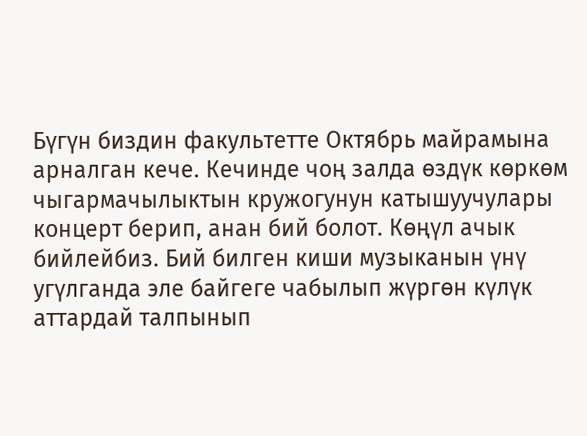Бүгүн биздин факультетте Октябрь майрамына арналган кече. Кечинде чоң залда өздүк көркөм чыгармачылыктын кружогунун катышуучулары концерт берип, анан бий болот. Көңүл ачык бийлейбиз. Бий билген киши музыканын үнү угүлганда эле байгеге чабылып жүргөн күлүк аттардай талпынып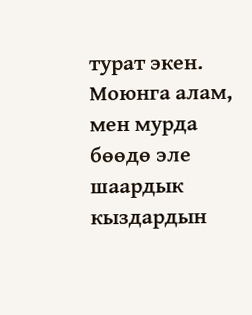турат экен.
Моюнга алам, мен мурда бөөдө эле шаардык кыздардын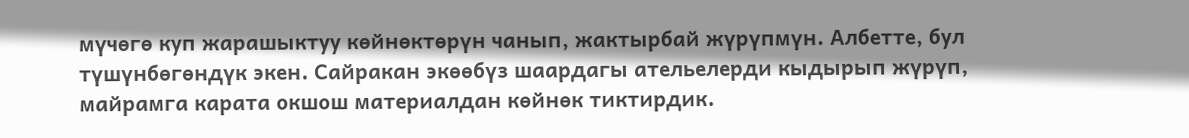мүчөгө куп жарашыктуу көйнөктөрүн чанып, жактырбай жүрүпмүн. Албетте, бул түшүнбөгөндүк экен. Сайракан экөөбүз шаардагы ательелерди кыдырып жүрүп, майрамга карата окшош материалдан көйнөк тиктирдик.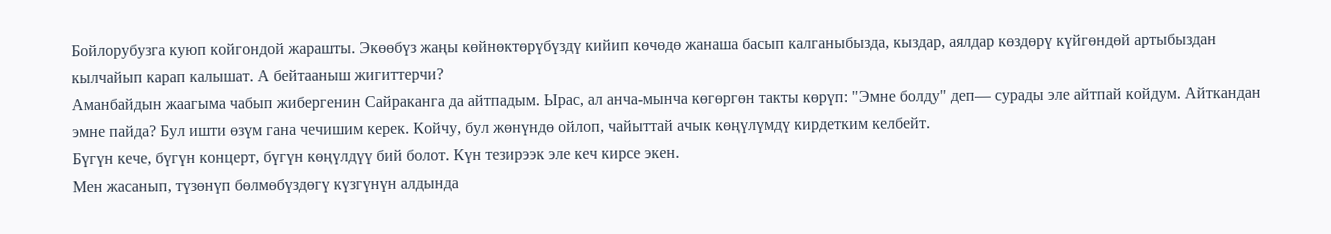Бойлорубузга куюп койгондой жарашты. Экөөбүз жаңы көйнөктөрүбүздү кийип көчөдө жанаша басып калганыбызда, кыздар, аялдар көздөрү күйгөндөй артыбыздан кылчайып карап калышат. А бейтааныш жигиттерчи?
Аманбайдын жаагыма чабып жибергенин Сайраканга да айтпадым. Ырас, ал анча-мынча көгөргөн такты көрүп: "Эмне болду" деп— сурады эле айтпай койдум. Айткандан эмне пайда? Бул ишти өзүм гана чечишим керек. Койчу, бул жөнүндө ойлоп, чайыттай ачык көңүлүмдү кирдетким келбейт.
Бүгүн кече, бүгүн концерт, бүгүн көңүлдүү бий болот. Күн тезирээк эле кеч кирсе экен.
Мен жасанып, түзөнүп бөлмөбүздөгү күзгүнүн алдында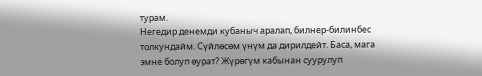турам.
Негедир денемди кубаныч аралап, билнер-билинбес толкундайм. Сүйлөсөм үнүм да дирилдейт. Баса, мага эмне болуп өурат? Жүрөгүм кабынан суурулуп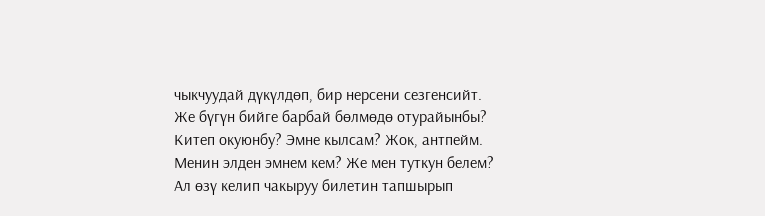чыкчуудай дүкүлдөп, бир нерсени сезгенсийт. Же бүгүн бийге барбай бөлмөдө отурайынбы? Китеп окуюнбу? Эмне кылсам? Жок, антпейм. Менин элден эмнем кем? Же мен туткун белем? Ал өзү келип чакыруу билетин тапшырып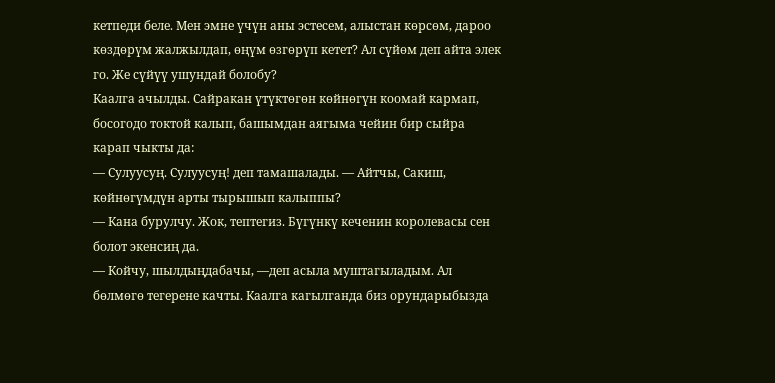кетпеди беле. Мен эмне үчүн аны эстесем, алыстан көрсөм, дароо көздөрүм жалжылдап, өңүм өзгөрүп кетет? Ал сүйөм деп айта элек го. Же сүйүү ушундай болобу?
Каалга ачылды. Сайракан үтүктөгөн көйнөгүн коомай кармап, босогодо токтой калып, башымдан аягыма чейин бир сыйра карап чыкты да:
— Сулуусуң. Сулуусуң! деп тамашалады. — Айтчы, Сакиш, көйнөгүмдүн арты тырышып калыппы?
— Кана бурулчу. Жок, тептегиз. Бүгүнкү кеченин королевасы сен болот экенсиң да.
— Койчу, шылдыңдабачы, —деп асыла муштагыладым. Ал бөлмөгө тегерене качты. Каалга кагылганда биз орундарыбызда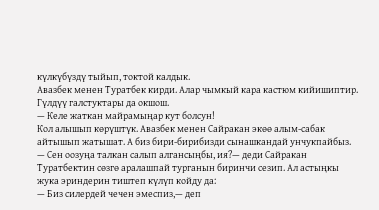күлкүбүздү тыйып, токтой калдык.
Авазбек менен Туратбек кирди. Алар чымкый кара кастюм кийишиптир. Гүлдүү галстуктары да окшош.
— Келе жаткан майрамыңар кут болсун!
Кол алышып көрүштүк. Авазбек менен Сайракан экөө алым-сабак айтышып жатышат. А биз бири-бирибизди сынашкандай унчукпайбыз.
— Сен оозуңа талкан салып алгансыңбы, ия?— деди Сайракан Туратбектин сөзгө аралашпай турганын биринчи сезип. Ал астыңкы жука эриндерин тиштеп күлүп койду да:
— Биз силердей чечен эмеспиз,— деп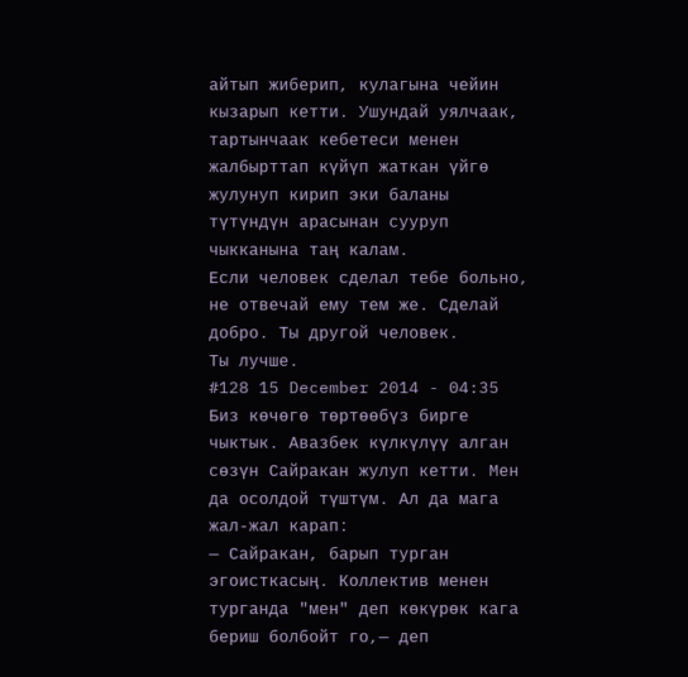айтып жиберип, кулагына чейин кызарып кетти. Ушундай уялчаак, тартынчаак кебетеси менен жалбырттап күйүп жаткан үйгө жулунуп кирип эки баланы түтүндүн арасынан сууруп чыкканына таң калам.
Если человек сделал тебе больно, не отвечай ему тем же. Сделай добро. Ты другой человек.
Ты лучше.
#128 15 December 2014 - 04:35
Биз көчөгө төртөөбүз бирге чыктык. Авазбек күлкүлүү алган сөзүн Сайракан жулуп кетти. Мен да осолдой түштүм. Ал да мага жал-жал карап:
— Сайракан, барып турган эгоисткасың. Коллектив менен турганда "мен" деп көкүрөк кага бериш болбойт го,— деп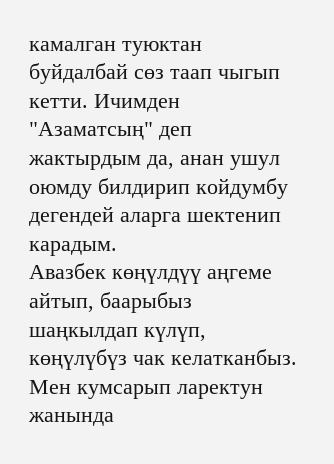камалган туюктан буйдалбай сөз таап чыгып кетти. Ичимден "Азаматсың" деп жактырдым да, анан ушул оюмду билдирип койдумбу дегендей аларга шектенип карадым.
Авазбек көңүлдүү аңгеме айтып, баарыбыз шаңкылдап күлүп, көңүлүбүз чак келатканбыз.
Мен кумсарып ларектун жанында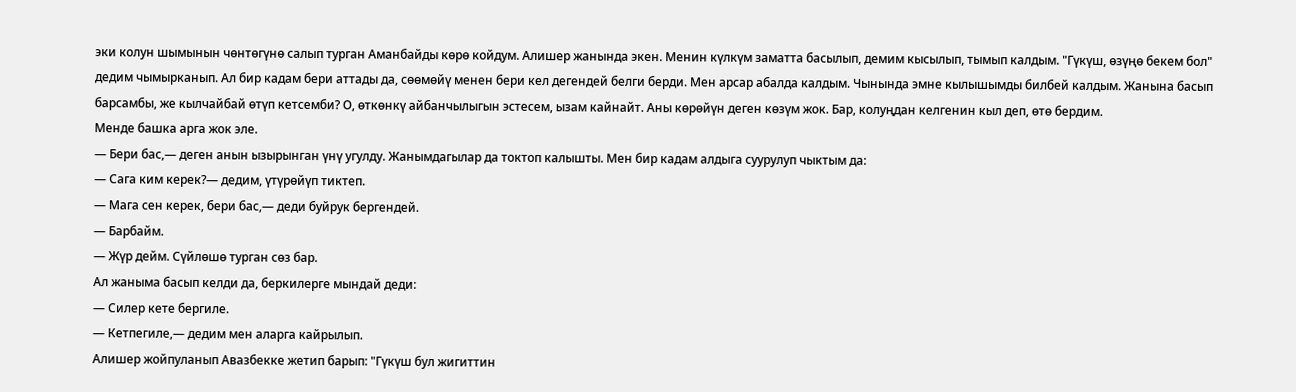эки колун шымынын чөнтөгүнө салып турган Аманбайды көрө койдум. Алишер жанында экен. Менин күлкүм заматта басылып, демим кысылып, тымып калдым. "Гүкүш, өзүңө бекем бол" дедим чымырканып. Ал бир кадам бери аттады да, сөөмөйү менен бери кел дегендей белги берди. Мен арсар абалда калдым. Чынында эмне кылышымды билбей калдым. Жанына басып барсамбы, же кылчайбай өтүп кетсемби? О, өткөнкү айбанчылыгын эстесем, ызам кайнайт. Аны көрөйүн деген көзүм жок. Бар, колуңдан келгенин кыл деп, өтө бердим.
Менде башка арга жок эле.
— Бери бас,— деген анын ызырынган үнү угулду. Жанымдагылар да токтоп калышты. Мен бир кадам алдыга суурулуп чыктым да:
— Сага ким керек?— дедим, үтүрөйүп тиктеп.
— Мага сен керек, бери бас,— деди буйрук бергендей.
— Барбайм.
— Жүр дейм. Сүйлөшө турган сөз бар.
Ал жаныма басып келди да, беркилерге мындай деди:
— Силер кете бергиле.
— Кетпегиле,— дедим мен аларга кайрылып.
Алишер жойпуланып Авазбекке жетип барып: "Гүкүш бул жигиттин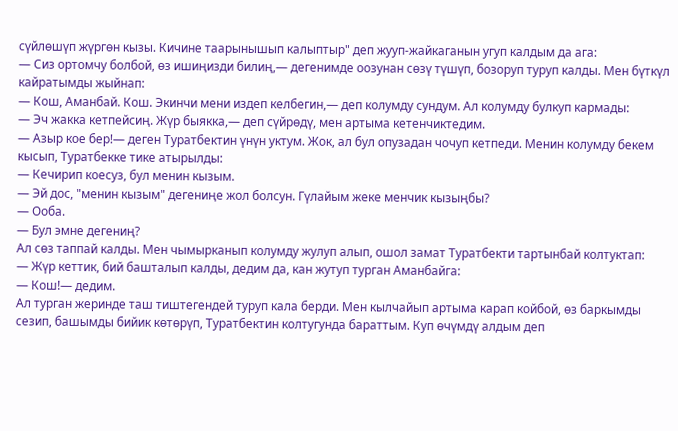сүйлөшүп жүргөн кызы. Кичине таарынышып калыптыр" деп жууп-жайкаганын угуп калдым да ага:
— Сиз ортомчу болбой, өз ишиңизди билиң,— дегенимде оозунан сөзү түшүп, бозоруп туруп калды. Мен бүткүл кайратымды жыйнап:
— Кош, Аманбай. Кош. Экинчи мени издеп келбегин,— деп колумду сундум. Ал колумду булкуп кармады:
— Эч жакка кетпейсиң. Жүр быякка,— деп сүйрөдү, мен артыма кетенчиктедим.
— Азыр кое бер!— деген Туратбектин үнүн уктум. Жок, ал бул опузадан чочуп кетпеди. Менин колумду бекем кысып, Туратбекке тике атырылды:
— Кечирип коесуз, бул менин кызым.
— Эй дос, "менин кызым" дегениңе жол болсун. Гүлайым жеке менчик кызыңбы?
— Ооба.
— Бул эмне дегениң?
Ал сөз таппай калды. Мен чымырканып колумду жулуп алып, ошол замат Туратбекти тартынбай колтуктап:
— Жүр кеттик, бий башталып калды, дедим да, кан жутуп турган Аманбайга:
— Кош!— дедим.
Ал турган жеринде таш тиштегендей туруп кала берди. Мен кылчайып артыма карап койбой, өз баркымды сезип, башымды бийик көтөрүп, Туратбектин колтугунда бараттым. Куп өчүмдү алдым деп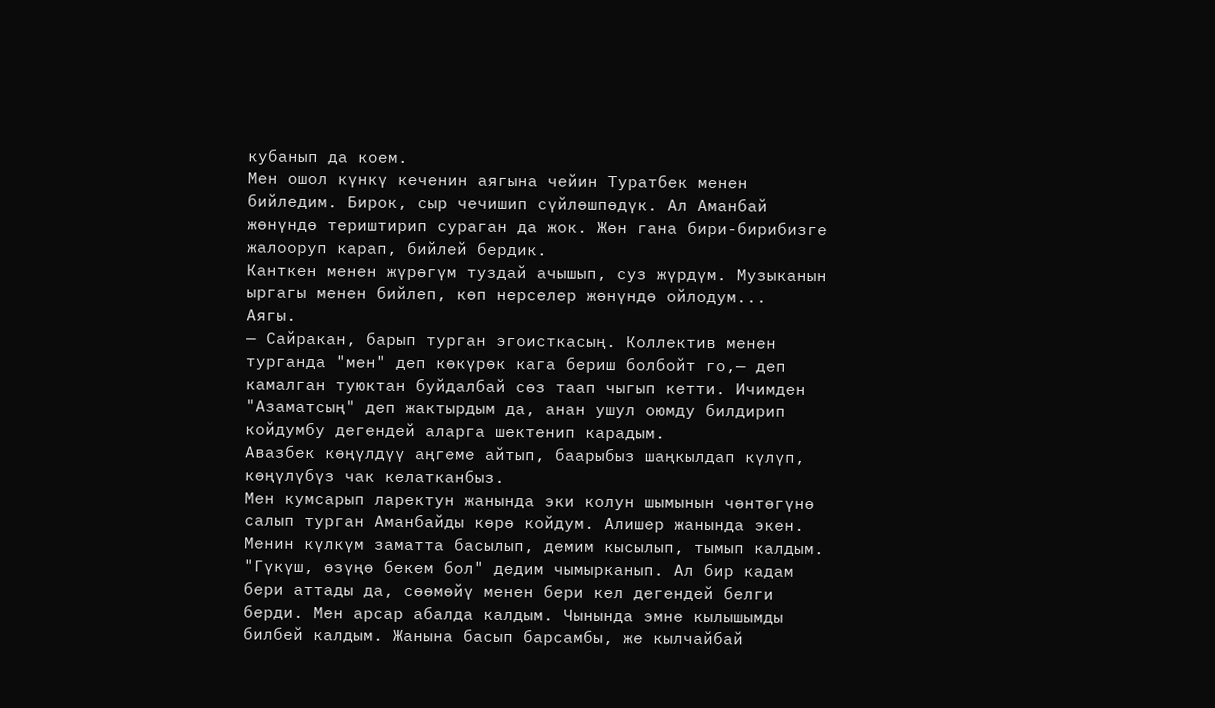кубанып да коем.
Мен ошол күнкү кеченин аягына чейин Туратбек менен бийледим. Бирок, сыр чечишип сүйлөшпөдүк. Ал Аманбай жөнүндө териштирип сураган да жок. Жөн гана бири-бирибизге жалооруп карап, бийлей бердик.
Канткен менен жүрөгүм туздай ачышып, суз жүрдүм. Музыканын ыргагы менен бийлеп, көп нерселер жөнүндө ойлодум...
Аягы.
— Сайракан, барып турган эгоисткасың. Коллектив менен турганда "мен" деп көкүрөк кага бериш болбойт го,— деп камалган туюктан буйдалбай сөз таап чыгып кетти. Ичимден "Азаматсың" деп жактырдым да, анан ушул оюмду билдирип койдумбу дегендей аларга шектенип карадым.
Авазбек көңүлдүү аңгеме айтып, баарыбыз шаңкылдап күлүп, көңүлүбүз чак келатканбыз.
Мен кумсарып ларектун жанында эки колун шымынын чөнтөгүнө салып турган Аманбайды көрө койдум. Алишер жанында экен. Менин күлкүм заматта басылып, демим кысылып, тымып калдым. "Гүкүш, өзүңө бекем бол" дедим чымырканып. Ал бир кадам бери аттады да, сөөмөйү менен бери кел дегендей белги берди. Мен арсар абалда калдым. Чынында эмне кылышымды билбей калдым. Жанына басып барсамбы, же кылчайбай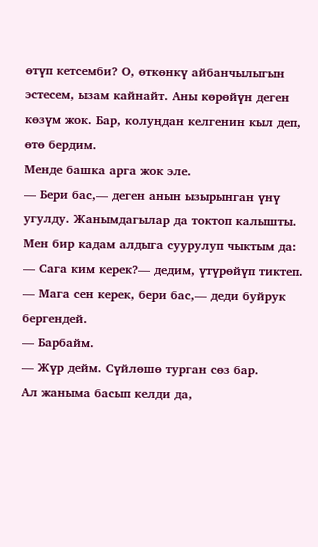өтүп кетсемби? О, өткөнкү айбанчылыгын эстесем, ызам кайнайт. Аны көрөйүн деген көзүм жок. Бар, колуңдан келгенин кыл деп, өтө бердим.
Менде башка арга жок эле.
— Бери бас,— деген анын ызырынган үнү угулду. Жанымдагылар да токтоп калышты. Мен бир кадам алдыга суурулуп чыктым да:
— Сага ким керек?— дедим, үтүрөйүп тиктеп.
— Мага сен керек, бери бас,— деди буйрук бергендей.
— Барбайм.
— Жүр дейм. Сүйлөшө турган сөз бар.
Ал жаныма басып келди да,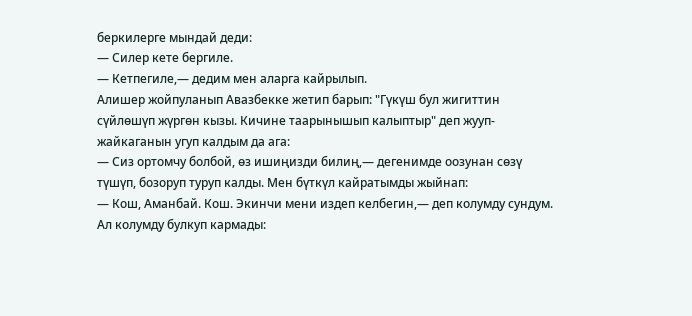беркилерге мындай деди:
— Силер кете бергиле.
— Кетпегиле,— дедим мен аларга кайрылып.
Алишер жойпуланып Авазбекке жетип барып: "Гүкүш бул жигиттин сүйлөшүп жүргөн кызы. Кичине таарынышып калыптыр" деп жууп-жайкаганын угуп калдым да ага:
— Сиз ортомчу болбой, өз ишиңизди билиң,— дегенимде оозунан сөзү түшүп, бозоруп туруп калды. Мен бүткүл кайратымды жыйнап:
— Кош, Аманбай. Кош. Экинчи мени издеп келбегин,— деп колумду сундум. Ал колумду булкуп кармады: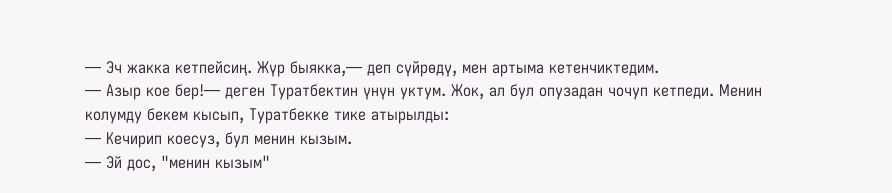— Эч жакка кетпейсиң. Жүр быякка,— деп сүйрөдү, мен артыма кетенчиктедим.
— Азыр кое бер!— деген Туратбектин үнүн уктум. Жок, ал бул опузадан чочуп кетпеди. Менин колумду бекем кысып, Туратбекке тике атырылды:
— Кечирип коесуз, бул менин кызым.
— Эй дос, "менин кызым"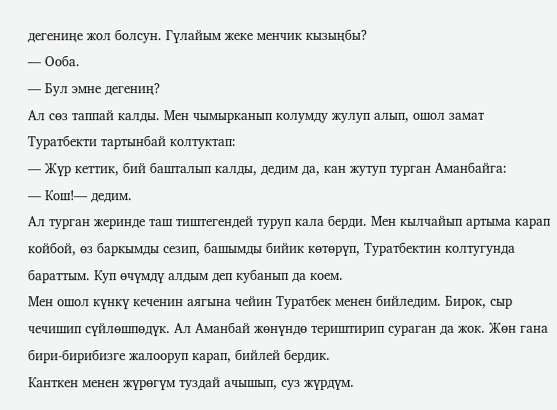дегениңе жол болсун. Гүлайым жеке менчик кызыңбы?
— Ооба.
— Бул эмне дегениң?
Ал сөз таппай калды. Мен чымырканып колумду жулуп алып, ошол замат Туратбекти тартынбай колтуктап:
— Жүр кеттик, бий башталып калды, дедим да, кан жутуп турган Аманбайга:
— Кош!— дедим.
Ал турган жеринде таш тиштегендей туруп кала берди. Мен кылчайып артыма карап койбой, өз баркымды сезип, башымды бийик көтөрүп, Туратбектин колтугунда бараттым. Куп өчүмдү алдым деп кубанып да коем.
Мен ошол күнкү кеченин аягына чейин Туратбек менен бийледим. Бирок, сыр чечишип сүйлөшпөдүк. Ал Аманбай жөнүндө териштирип сураган да жок. Жөн гана бири-бирибизге жалооруп карап, бийлей бердик.
Канткен менен жүрөгүм туздай ачышып, суз жүрдүм.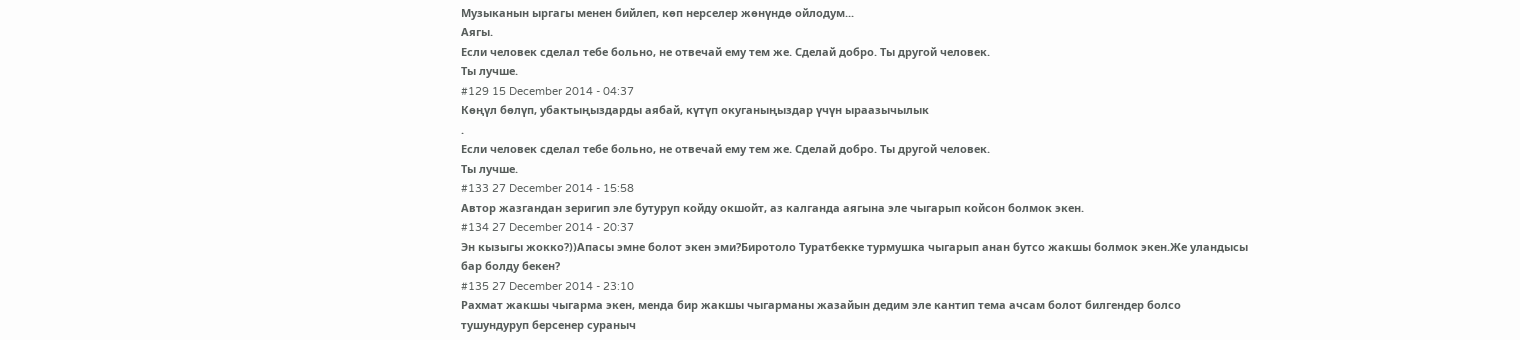Музыканын ыргагы менен бийлеп, көп нерселер жөнүндө ойлодум...
Аягы.
Если человек сделал тебе больно, не отвечай ему тем же. Сделай добро. Ты другой человек.
Ты лучше.
#129 15 December 2014 - 04:37
Көңүл бөлүп, убактыңыздарды аябай, күтүп окуганыңыздар үчүн ыраазычылык
.
Если человек сделал тебе больно, не отвечай ему тем же. Сделай добро. Ты другой человек.
Ты лучше.
#133 27 December 2014 - 15:58
Автор жазгандан зеригип эле бутуруп койду окшойт, аз калганда аягына эле чыгарып койсон болмок экен.
#134 27 December 2014 - 20:37
Эн кызыгы жокко?))Апасы эмне болот экен эми?Биротоло Туратбекке турмушка чыгарып анан бутсо жакшы болмок экен.Же уландысы бар болду бекен?
#135 27 December 2014 - 23:10
Рахмат жакшы чыгарма экен, менда бир жакшы чыгарманы жазайын дедим эле кантип тема ачсам болот билгендер болсо тушундуруп берсенер сураныч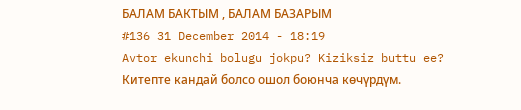БАЛАМ БАКТЫМ , БАЛАМ БАЗАРЫМ
#136 31 December 2014 - 18:19
Avtor ekunchi bolugu jokpu? Kiziksiz buttu ee?
Китепте кандай болсо ошол боюнча көчүрдүм.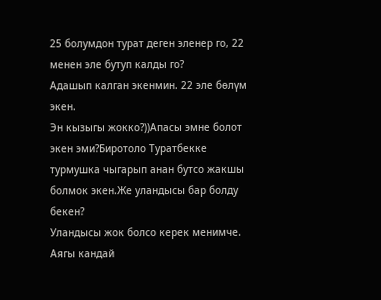25 болумдон турат деген эленер го, 22 менен эле бутуп калды го?
Адашып калган экенмин. 22 эле бөлүм экен.
Эн кызыгы жокко?))Апасы эмне болот экен эми?Биротоло Туратбекке турмушка чыгарып анан бутсо жакшы болмок экен.Же уландысы бар болду бекен?
Уландысы жок болсо керек менимче. Аягы кандай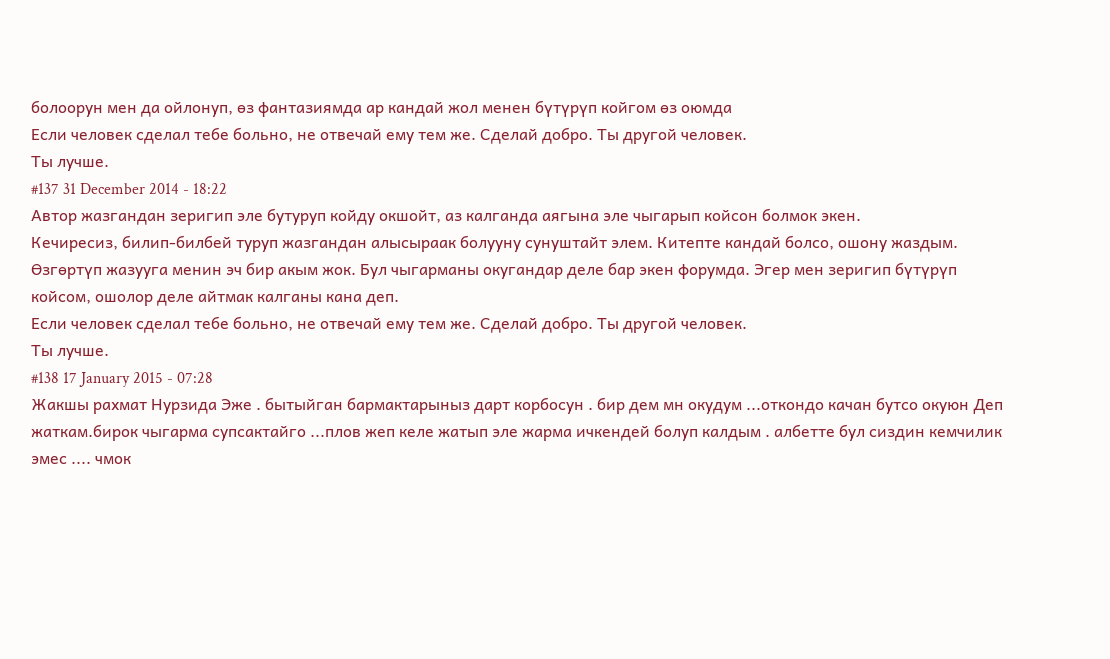болоорун мен да ойлонуп, өз фантазиямда ар кандай жол менен бүтүрүп койгом өз оюмда
Если человек сделал тебе больно, не отвечай ему тем же. Сделай добро. Ты другой человек.
Ты лучше.
#137 31 December 2014 - 18:22
Автор жазгандан зеригип эле бутуруп койду окшойт, аз калганда аягына эле чыгарып койсон болмок экен.
Кечиресиз, билип-билбей туруп жазгандан алысыраак болууну сунуштайт элем. Китепте кандай болсо, ошону жаздым. Өзгөртүп жазууга менин эч бир акым жок. Бул чыгарманы окугандар деле бар экен форумда. Эгер мен зеригип бүтүрүп койсом, ошолор деле айтмак калганы кана деп.
Если человек сделал тебе больно, не отвечай ему тем же. Сделай добро. Ты другой человек.
Ты лучше.
#138 17 January 2015 - 07:28
Жакшы рахмат Нурзида Эже . бытыйган бармактарыныз дарт корбосун . бир дем мн окудум ...откондо качан бутсо окуюн Деп жаткам.бирок чыгарма супсактайго ...плов жеп келе жатып эле жарма ичкендей болуп калдым . албетте бул сиздин кемчилик эмес .... чмок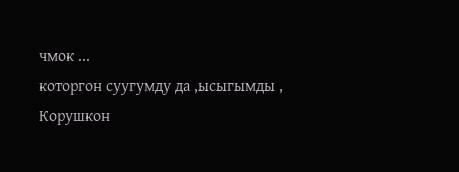чмок ...
которгон суугумду да ,ысыгымды ,
Корушкон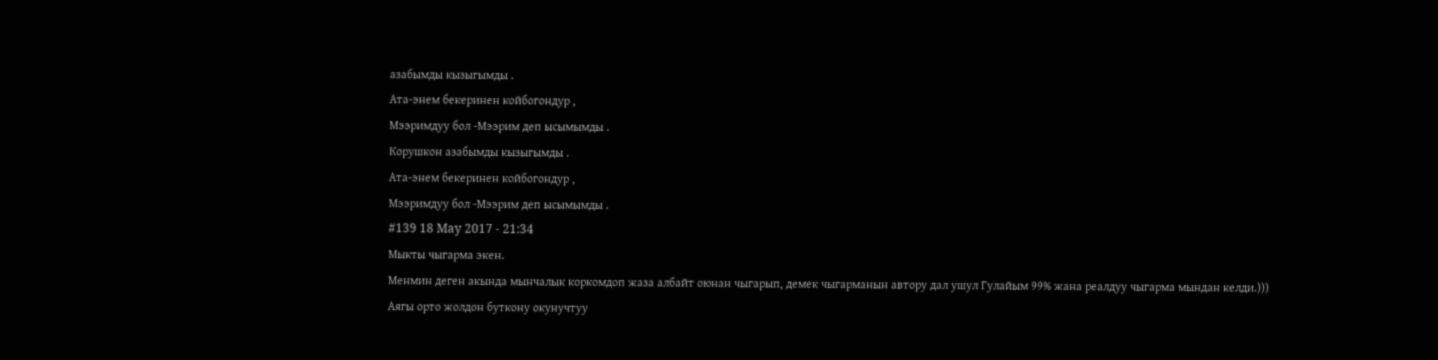азабымды кызыгымды .
Ата-энем бекеринен койбогондур ,
Мээримдуу бол -Мээрим деп ысымымды .
Корушкон азабымды кызыгымды .
Ата-энем бекеринен койбогондур ,
Мээримдуу бол -Мээрим деп ысымымды .
#139 18 May 2017 - 21:34
Мыкты чыгарма экен.
Менмин деген акында мынчалык коркомдоп жаза албайт оюнан чыгарып, демек чыгарманын автору дал ушул Гулайым 99% жана реалдуу чыгарма мындан келди.)))
Аягы орто жолдон буткону окунучтуу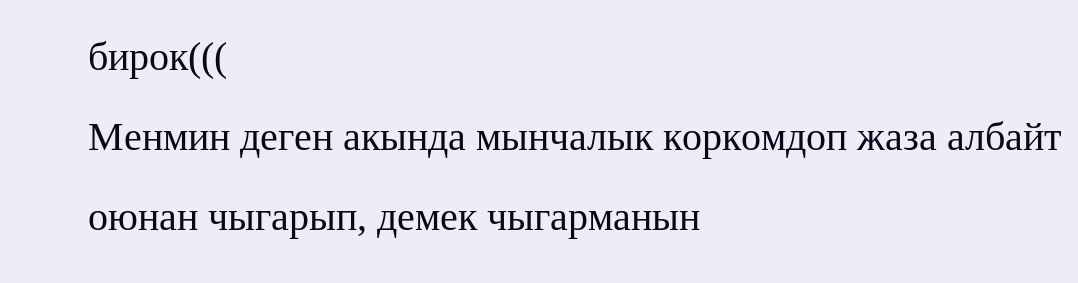бирок(((
Менмин деген акында мынчалык коркомдоп жаза албайт оюнан чыгарып, демек чыгарманын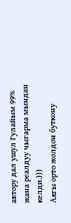автору дал ушул Гулайым 99% жана реалдуу чыгарма мындан келди.)))
Аягы орто жолдон буткону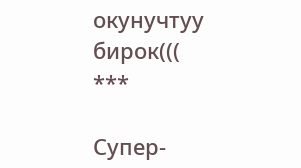окунучтуу бирок(((
***

Супер-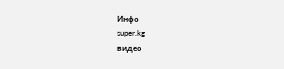Инфо
super.kg
видео